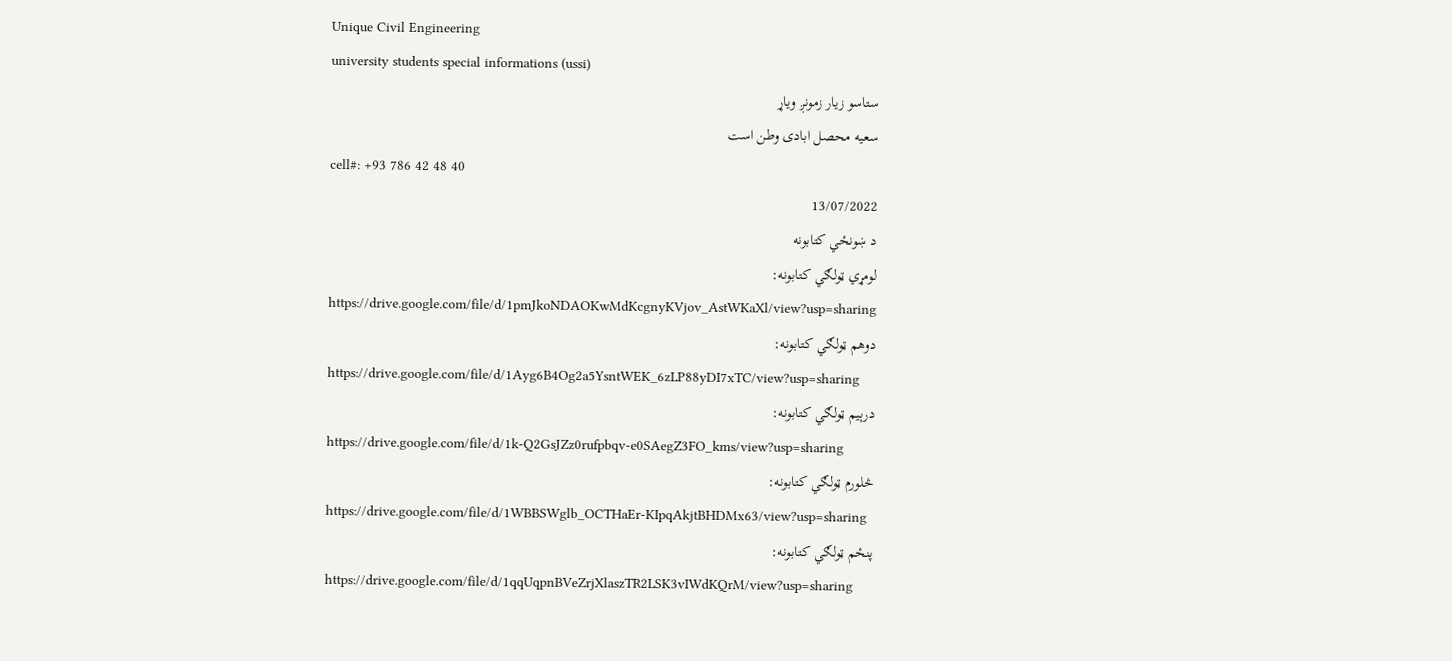Unique Civil Engineering
university students special informations (ussi)
ستاسو زیار زمونږ ویاړ
سعیه محصل ابادی وطن است
cell#: +93 786 42 48 40
13/07/2022
د ښونځي کتابونه
لومړي ټولګي کتابونه:
https://drive.google.com/file/d/1pmJkoNDAOKwMdKcgnyKVjov_AstWKaXl/view?usp=sharing
دوهم ټولګي کتابونه:
https://drive.google.com/file/d/1Ayg6B4Og2a5YsntWEK_6zLP88yDI7xTC/view?usp=sharing
درېیم ټولګي کتابونه:
https://drive.google.com/file/d/1k-Q2GsJZz0rufpbqv-e0SAegZ3FO_kms/view?usp=sharing
څلورم ټولګي کتابونه:
https://drive.google.com/file/d/1WBBSWglb_OCTHaEr-KIpqAkjtBHDMx63/view?usp=sharing
پنځم ټولګي کتابونه:
https://drive.google.com/file/d/1qqUqpnBVeZrjXlaszTR2LSK3vIWdKQrM/view?usp=sharing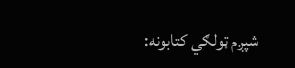شپږم ټولګي کتابونه: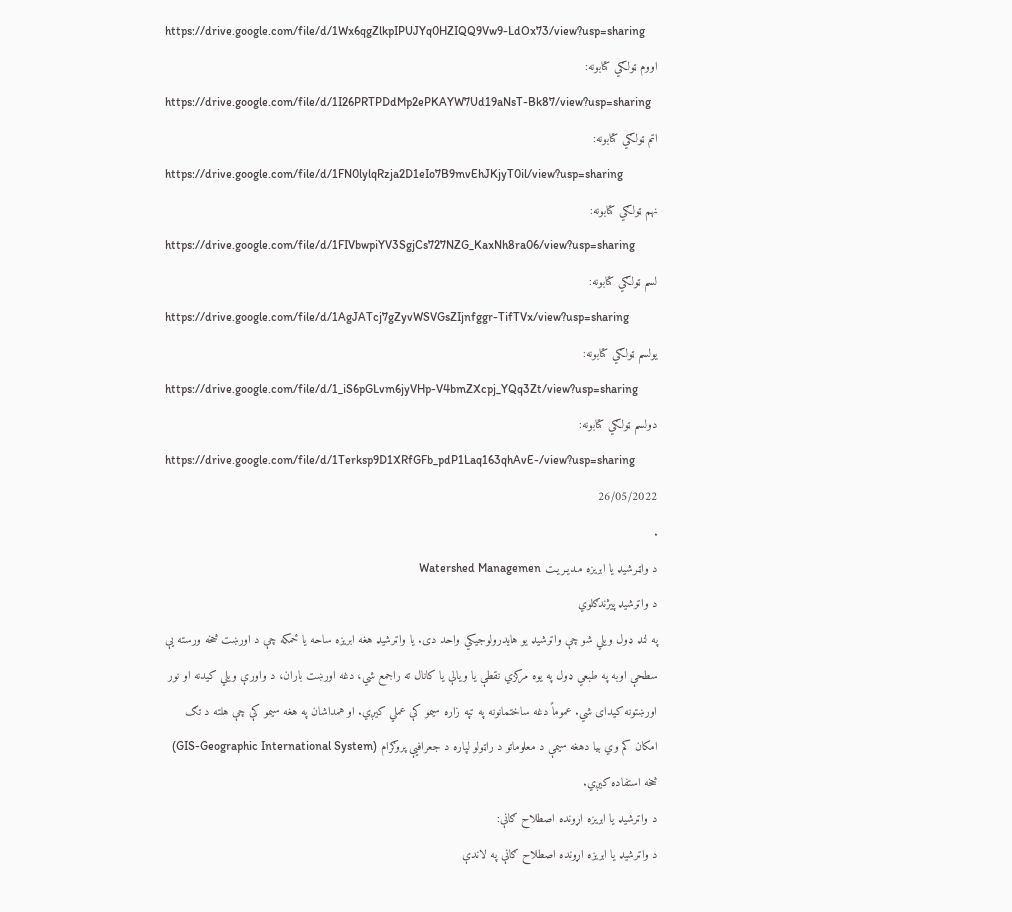https://drive.google.com/file/d/1Wx6qgZlkpIPUJYq0HZIQQ9Vw9-LdOx73/view?usp=sharing
اووم ټولګي کتابونه:
https://drive.google.com/file/d/1I26PRTPDdMp2ePKAYW7Ud19aNsT-Bk87/view?usp=sharing
اتم ټولګي کتابونه:
https://drive.google.com/file/d/1FN0lylqRzja2D1eIo7B9mvEhJKjyT0il/view?usp=sharing
نهم ټولګي کتابونه:
https://drive.google.com/file/d/1FIVbwpiYV3SgjCs727NZG_KaxNh8ra06/view?usp=sharing
لسم ټولګي کتابونه:
https://drive.google.com/file/d/1AgJATcj7gZyvWSVGsZIjnfggr-TifTVx/view?usp=sharing
يولسم ټولګي کتابونه:
https://drive.google.com/file/d/1_iS6pGLvm6jyVHp-V4bmZXcpj_YQq3Zt/view?usp=sharing
دولسم ټولګي کتابونه:
https://drive.google.com/file/d/1Terksp9D1XRfGFb_pdP1Laq163qhAvE-/view?usp=sharing
26/05/2022
.
د واټـرشیډ یا ابریزه مـدیـریـت Watershed Managemen
د واټرشیډ پیژندګلوي
په لنډ ډول ویلي شو چې واټرشیډ یو هایدرولوجیکي واحد دی. یا واټرشیډ هغه ابریزه ساحه یا ځمکه چې د اورښت څخه ورسته یې سطحې اوبه په طبعي ډول په یوه مرکزي نقطې یا ویالې یا کانال ته راجمع شي، دغه اورښت باران، د واورې ویلي کیدنه او نور اورښتونه کیدای شي. عموماً دغه ساختمانونه په تپه زاره سیمو کې عملي کیږي. او همداشان په هغه سیمو کې چې هلته د تګ امکان کم وي بیا دهغه سیمې د معلوماتو د راټولو لپاره د جعرافیې پروګرام (GIS-Geographic International System) څخه استفاده کیږي.
د واټرشیډ یا ابریزه اړونده اصطلاح ګانې:
د واټرشیډ یا ابریزه اړونده اصطلاح ګانې په لاندې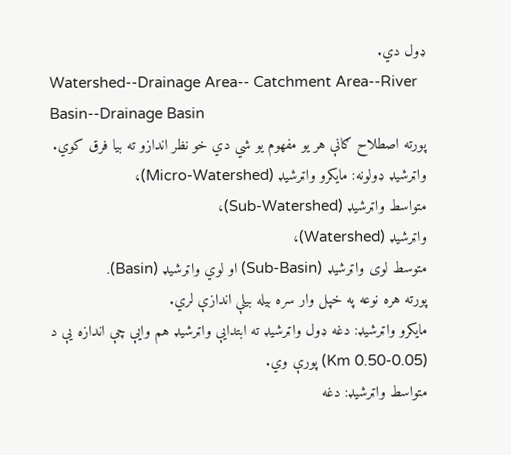ډول دي.
Watershed--Drainage Area-- Catchment Area--River Basin--Drainage Basin
پورته اصطلاح ګانې هر یو مفهوم یو شي دي خو نظر اندازو ته بیا فرق کوي.
واټرشیډ ډولونه: مایکرو واټرشیډ (Micro-Watershed)،
متواسط واټرشیډ (Sub-Watershed)،
واټرشیډ (Watershed)،
متوسط لوی واټرشیډ (Sub-Basin) او لوي واټرشیډ (Basin).
پورته هره نوعه په خپل وار سره بیله بیلې اندازې لري.
مایکرو واټرشیډ: دغه ډول واټرشیډ ته ابتدایې واټرشیډ هم وایې چې اندازه یې د (0.05-0.50 Km) پورې وي.
متواسط واټرشیډ: دغه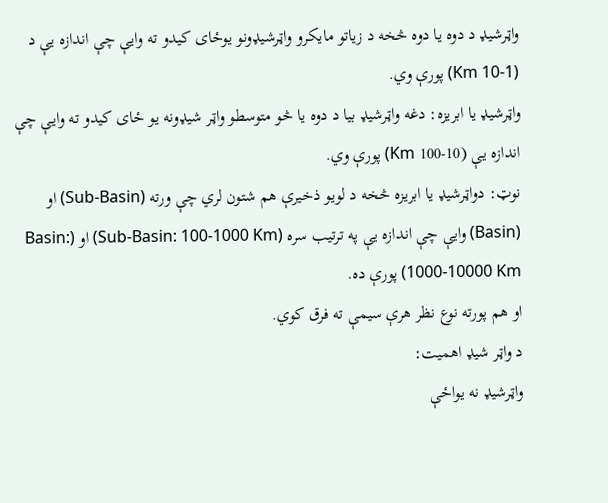واټرشیډ د دوه یا دوه څخه د زیاتو مایکرو واټرشیډونو یوځای کیدو ته وایې چې اندازه یې د (1-10 Km) پورې وي.
واټرشیډ یا ابریزه: دغه واټرشیډ بیا د دوه یا څو متوسطو واټر شیډونه یو ځای کیدو ته وایې چې اندازه یې (10-100 Km) پورې وي.
نوټ: دواټرشیډ یا ابریزه څخه د لویو ذخیرې هم شتون لري چې ورته (Sub-Basin) او (Basin) وایې چې اندازه یې په ترتیب سره (Sub-Basin: 100-1000 Km) او (Basin: 1000-10000 Km) پورې ده.
او هم پورته نوع نظر هرې سیمې ته فرق کوي.
د واټر شیډ اهمیت:
واټرشیډ نه یواځې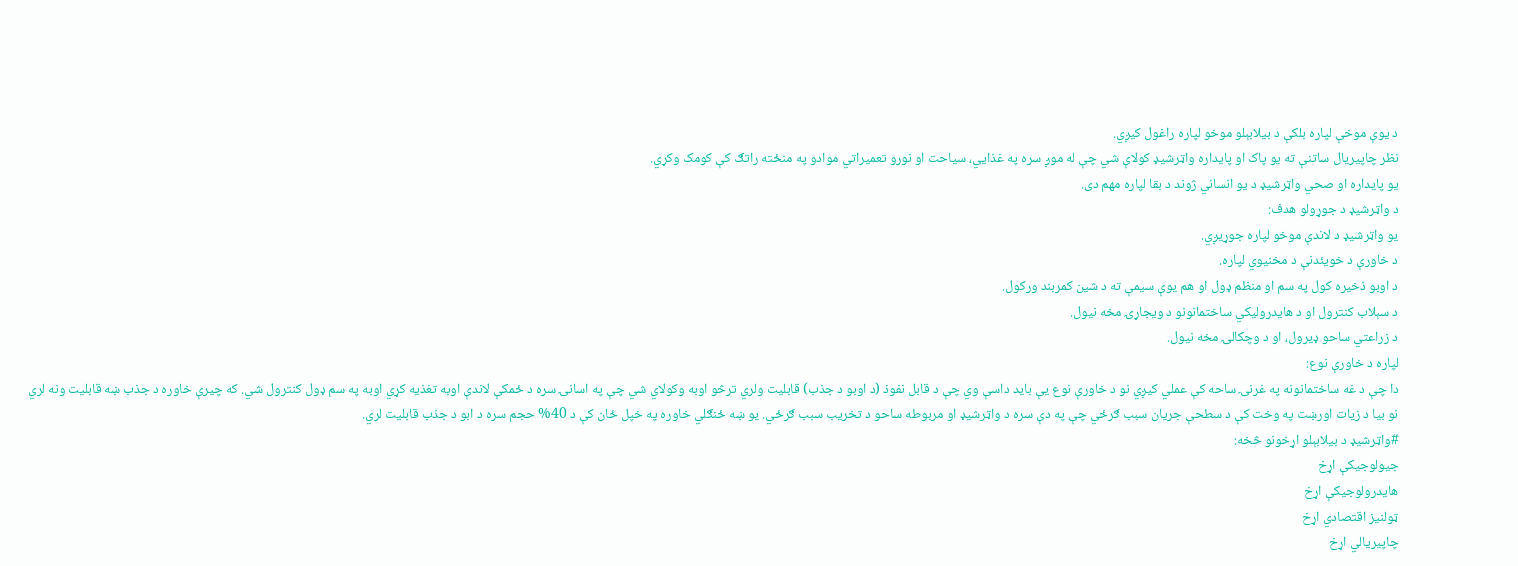د یوې موخې لپاره بلکې د بیلابېلو موخو لپاره راغول کیږي.
نظر چاپیریال ساتنې ته یو پاک او پایداره واټرشیډ کولاې شي چې له موږ سره په غذایي، سیاحت او نورو تعمیراتي موادو په منځته راتګ کې کومک وکړي.
یو پایداره او صحي واټرشیډ د یو انساني ژوند د بقا لپاره مهم دی.
د واټرشیډ د جوړولو هدف:
یو واټرشیډ د لاندې موخو لپاره جوړیږي.
د خاورې د خویئدنې د مخنیوي لپاره.
د اوبو ذخیره کول په سم او منظم ډول او هم یوې سیمې ته د شین کمربند ورکول.
د سېلاب کنترول او د هایدرولیکي ساختمانونو د ویجاړۍ مخه نیول.
د زراعتي ساحو ډیرول، او د وچکالۍ مخه نیول.
لپاره د خاورې نوع:
دا چې د غه ساختمانونه په غرنۍ ساحه کې عملي کیږي نو د خاورې نوع یې باید داسې وي چې د قابل نفوذ (د اوبو د جذب) قابلیت ولري ترڅو اوبه وکولاي شي چې په اسانۍ سره د ځمکې لاندې اوبه تغذیه کړي اوبه په سم ډول کنترول شي. که چیرې خاوره د جذب ښه قابلیت ونه لري نو بیا د زیات اورښت په وخت کې د سطحې جریان سبب ګرځي چې په دې سره د واټرشیډ او مربوطه ساحو د تخریب سبب ګرځي. یو ښه ځنګلي خاوره په خپل ځان کې د 40% حجم سره د ابو د جذب قابلیت لري.
#واټرشیډ د بیلابېلو اړخونو څخه:
جیولوجیکې اړخ
هایدرولوجیکې اړخ
ټولنیز اقتصادي اړخ
چاپیریالي اړخ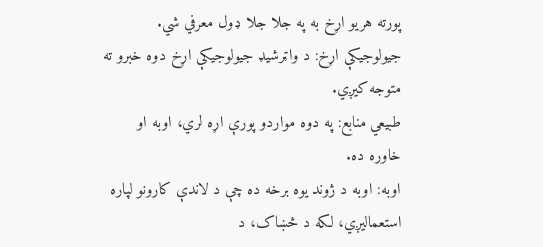پورته هریو اړخ به په جلا جلا ډول معرفي شي.
جیولوجیکې اړخ: د واټرشیډ جیولوجیکې اړخ دوه خبرو ته متوجه کیږي.
طبیعي منابع: په دوه مواردو پورې اړه لري، اوبه او خاوره ده.
اوبه: اوبه د ژوند یوه برخه ده چې د لاندې کارونو لپاره استعمالیږي، لکه د څښاک، د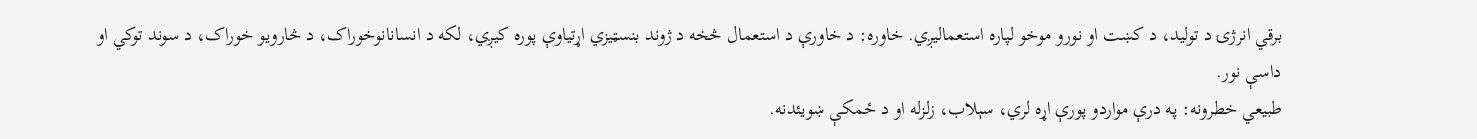برقي انرژۍ د تولید، د کښت او نورو موخو لپاره استعمالیږي. خاوره: د خاورې د استعمال څخه د ژوند بنسټیزي اړتیاوې پوره کیږي، لکه د انسانانوخوراک، د څارویو خوراک، د سوند توکي او داسې نور.
طبیعي خطرونه: په درې مواردو پورې اړه لري، سېلاب، زلزله او د ځمکې ښویئدنه.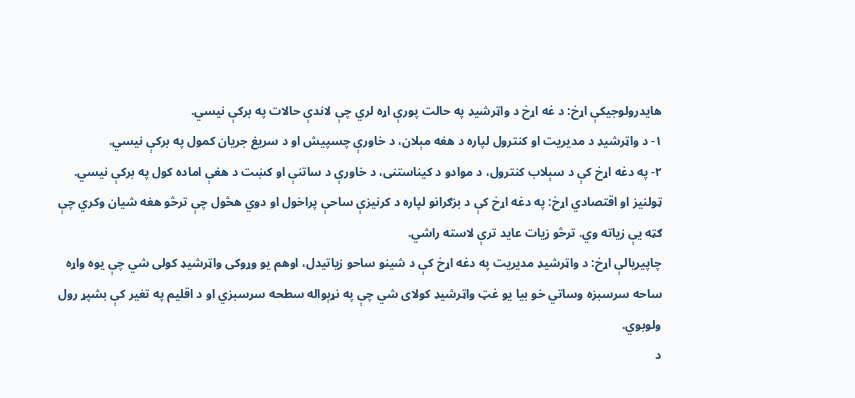هایدرولوجیکې اړخ: د غه اړخ د واټرشیډ په حالت پورې اړه لري چې لاندې حالات په برکې نیسي.
۱- د واټرشیډ د مدیریت او کنترول لپاره د هغه مېلان، د خاورې چسپیش او د سریغ جریان کمول په برکې نیسي.
۲- په دغه اړخ کې د سېلاب کنترول، د موادو د کیناستنی، د خاورې د ساتنې او کښت د هغې اماده کول په برکې نیسي.
ټولنیز او اقتصادي اړخ: په دغه اړخ کې د بزګرانو لپاره د کرنیزې ساحې پراخول او دوي هڅول چې ترڅو هغه شیان وکري چې ګټه یې زیاته وي. ترڅو زیات عاید ترې لاسته راشي.
چاپیریالې اړخ: د واټرشیډ مدیریت په دغه اړخ کې د شینو ساحو زیاتیدل، اوهم یو وړوکی واټرشیډ کولی شي چې یوه واړه ساحه سرسبزه وساتي خو بیا یو غټ واټرشیډ کولای شي چې په نړېواله سطحه سرسبزي او د اقلیم په تغیر کې بشپړ رول ولوبوي.
د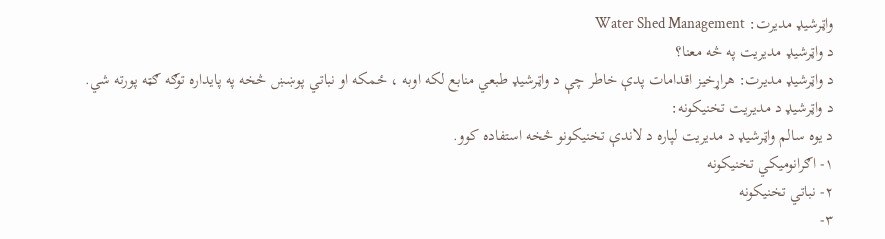واټرشیډ مدیرت: Water Shed Management
د واټرشیډ مدیریت په څه معنا؟
د واټرشیډ مدیرت: هراړخیز اقدامات پدې خاطر چې د واټرشیډ طبعي منابع لکه اوبه ، ځمکه او نباتي پوښښ څخه په پایداره توګه ګټه پورته شي.
د واټرشیډ د مدیریت تخنیکونه:
د یوه سالم واټرشیډ د مدیریت لپاره د لاندې تخنیکونو څخه استفاده کوو.
۱- اګرانومیکي تخنیکونه
۲- نباتي تخنیکونه
۳-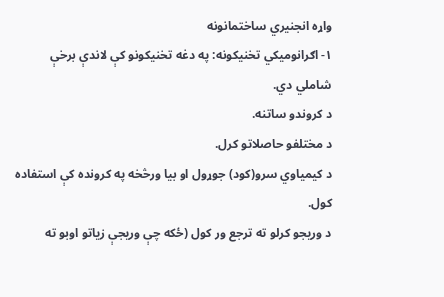واړه انجنیري ساختمانونه
۱- اګرانومیکي تخنیکونه: په دغه تخنیکونو کې لاندې برخې شاملي دي.
د کروندو ساتنه.
د مختلفو حاصلاتو کرل.
د کیمیاوي سرو(کود) جوړول او بیا ورڅخه په کرونده کې استفاده کول.
د وریجو کرلو ته ترجع ور کول (ځکه چې وریجې زیاتو اوبو ته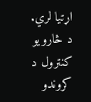اړتیا لري.
د څارویو کنترول د کروندو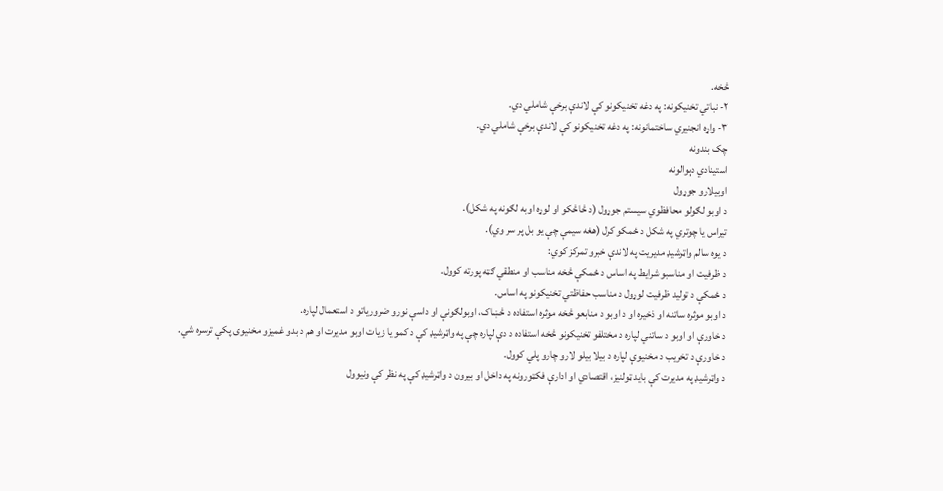څخه.
۲- نباتي تخنیکونه: په دغه تخنیکونو کې لاندې برخې شاملي دي.
۳- واړه انجنیري ساختمانونه: په دغه تخنیکونو کې لاندې برخې شاملي دي.
چک بندونه
استینادي دېوالونه
اوبیلارو جوړول
د اوبو لګولو محافظوي سیستم جوړول (د څاڅکو او لوړه اوبه لګونه په شکل).
تیراس یا چوتري په شکل د ځمکو کرل (هغه سیمې چې یو بل پر سر وي).
د یوه سالم واټرشیډ مدیریت په لاندې خبرو تمرکز کوي:
د ظرفیت او مناسبو شرایط په اساس د ځمکې څخه مناسب او منطقي ګټه پورته کوول.
د ځمکې د تولید ظرفیت لوړول د مناسب حفاظتي تخنیکونو په اساس.
د اوبو موثره ساتنه او ذخیره او د اوبو د منابعو څخه موثره استفاده د څښاک، اوبولګونې او داسې نورو ضروریاتو د استعمال لپاره.
د خاورې او اوبو د ساتني لپاره د مختلفو تخنیکونو څخه استفاده د دې لپاره چې په واټرشیډ کې د کمو یا زیات اوبو مدیرت او هم د بدو غمیزو مخنیوی پکې ترسره شي.
د خاورې د تخریب د مخنیوې لپاره د بیلا بیلو لارو چارو پلي کوول.
د واټرشیډ په مدیرت کې باید ټولنیز، اقتصادي او ادارې فکټورونه په داخل او بیرون د واټرشیډ کې په نظر کې ونیوول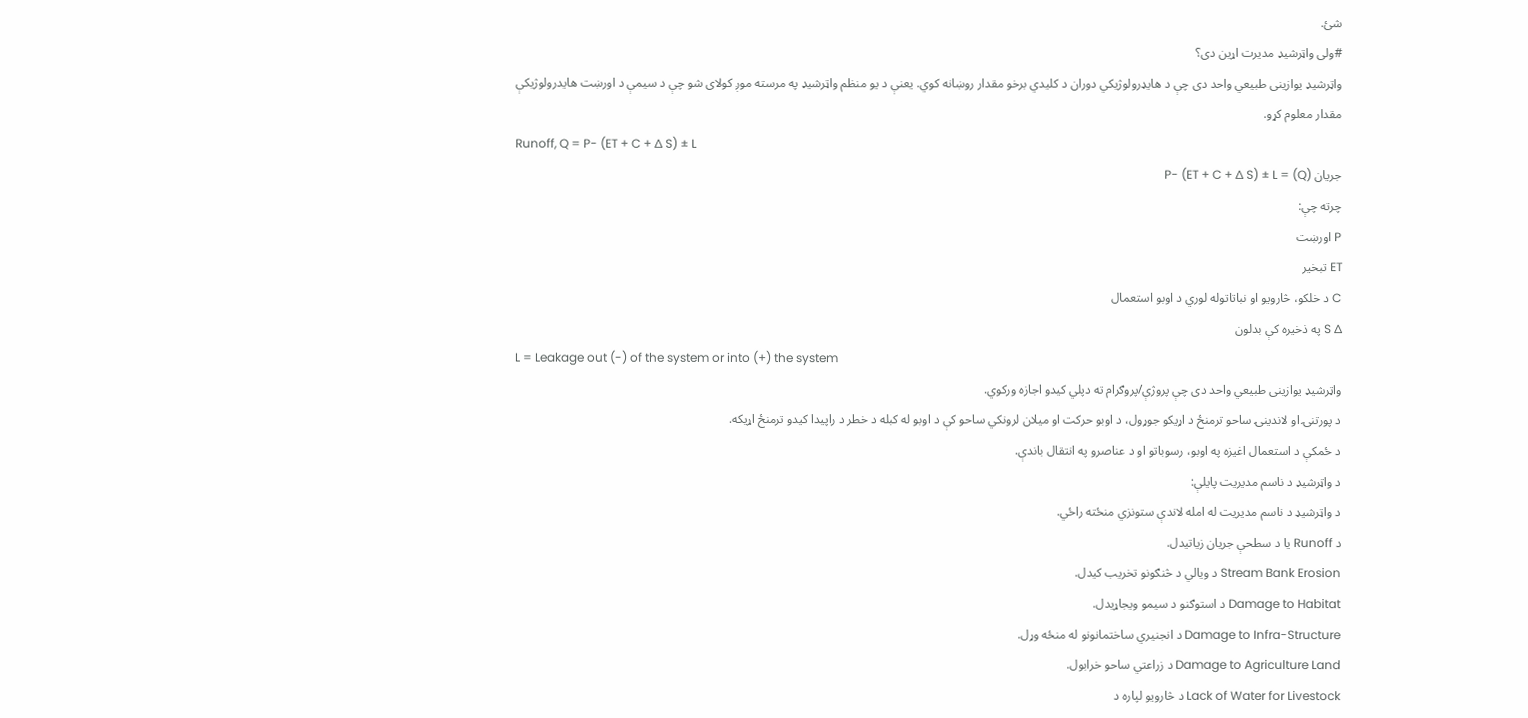شئ.
#ولی واټرشیډ مدیرت اړین دی؟
واټرشیډ یوازینی طبیعي واحد دی چې د هايډرولوژیکي دوران د کلیدي برخو مقدار روښانه کوي. یعنې د یو منظم واټرشیډ په مرسته موږ کولای شو چې د سیمې د اورښت هایدرولوژیکې مقدار معلوم کړو.
Runoff, Q = P- (ET + C + ∆ S) ± L
جریان (Q) = P- (ET + C + ∆ S) ± L
چرته چې:
P اورښت
ET تبخیر
C د خلکو، څارویو او نباتاتوله لوري د اوبو استعمال
∆ S په ذخیره کې بدلون
L = Leakage out (-) of the system or into (+) the system
واټرشیډ یوازینی طبیعي واحد دی چې پروژې/پروګرام ته دپلي کیدو اجازه ورکوي.
د پورتنۍ او لاندینۍ ساحو ترمنځ د اړیکو جوړول، د اوبو حرکت او میلان لرونکي ساحو کې د اوبو له کبله د خطر د راپیدا کیدو ترمنځ اړیکه.
د ځمکې د استعمال اغیزه په اوبو، رسوباتو او د عناصرو په انتقال باندې.
د واټرشیډ د ناسم مدیریت پایلې:
د واټرشیډ د ناسم مدیریت له امله لاندې ستونزي منځته راځي.
د Runoff یا د سطحې جریان زیاتیدل.
Stream Bank Erosion د ویالي د څنګونو تخریب کیدل.
Damage to Habitat د استوګنو د سیمو ویجاړیدل.
Damage to Infra-Structure د انجنیري ساختمانونو له منځه وړل.
Damage to Agriculture Land د زراعتي ساحو خرابول.
Lack of Water for Livestock د څارویو لپاره د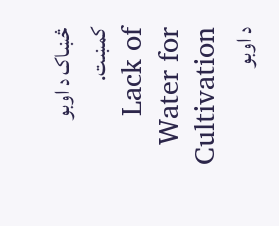څښاک د اوبو کمښت.
Lack of Water for Cultivation د اوبو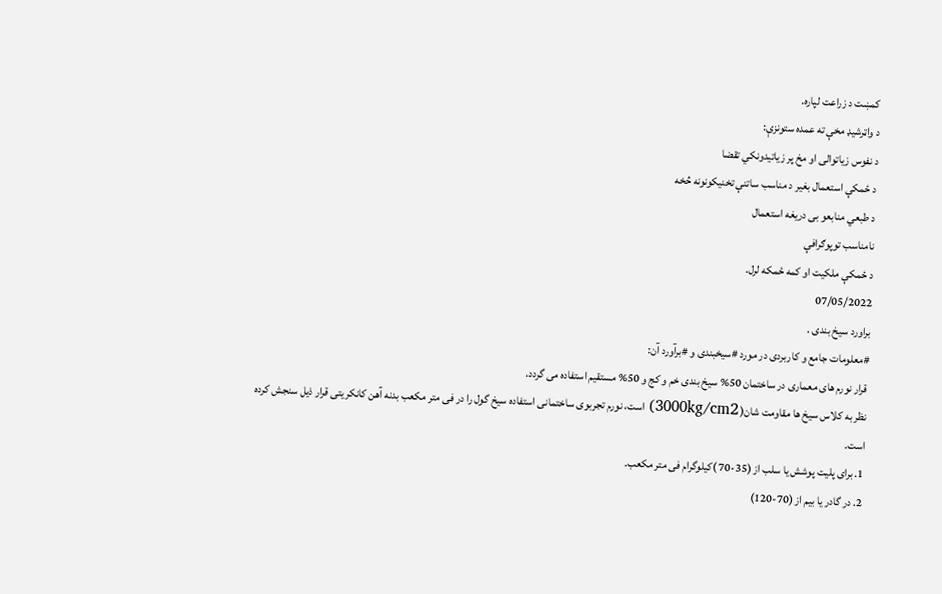کمښت د زراعت لپاره.
د واټرشیډ مخې ته عمده ستونزې:
د نفوس زیاتوالی او مخ پر زیاتیدونکي تقضا
د ځمکې استعمال بغیر د مناسب ساتنې تخنیکونونه څخه
د طبعي منابعو بی دریغه استعمال
نامناسب توپوګرافې
د ځمکې ملکیت او کمه ځمکه لرل.
07/05/2022
براورد سیخ بندی .
#معلومات جامع و کاربردی در مورد #سیخبندی و #برآورد آن:
قرار نورم های معماری در ساختمان 50% سیخ بندی خم و کج و 50% مستقیم استفاده می گردد.
نظر به کلاس سیخ ها مقاومت شان( 3000kg/cm2) است، نورم تجربوی ساختمانی استفاده سیخ گول را در فی متر مکعب بدنه آهن کانکریتی قرار ذیل سنجش کرده است.
1. برای پلیت پوشش يا سلب از (35-70 )کیلوگرام فی متر مکعب.
2. در گادر يا بيم از (70-120)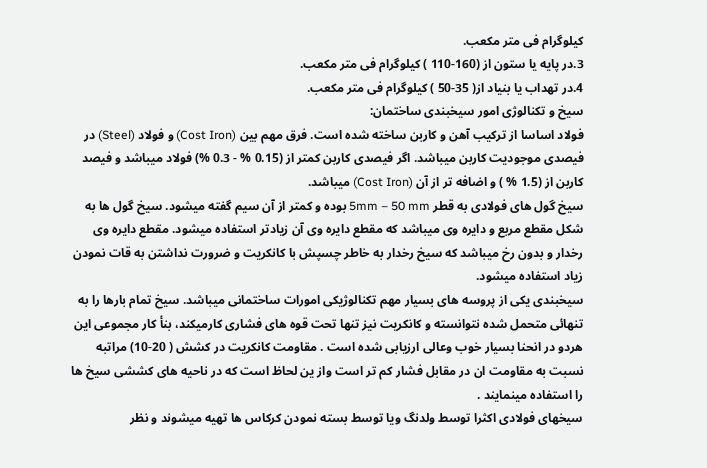کیلوگرام فی متر مکعب.
3.در پایه يا ستون از (160-110 ) کیلوگرام فی متر مکعب.
4.در تهداب يا بنياد از( 35-50 ) کیلوگرام فی متر مکعب.
سیخ و تکنالوژی امور سیخبندی ساختمان:
فولاد اساسا از ترکیب آهن و کاربن ساخته شده است. فرق مهم بین (Cost Iron) و فولاد (Steel) در فیصدی موجودیت کاربن میباشد. اگر فیصدی کاربن کمتر از (0.15 % - 0.3 %) فولاد میباشد و فیصد کاربن از (1.5 % ) و اضافه تر از آن (Cost Iron) میباشد.
سیخ گول های فولادی به قطر 5mm – 50 mm بوده و کمتر از آن سیم گفته میشود. سیخ گول ها به شکل مقطع مربع و دایره وی میباشد که مقطع دایره وی آن زیادتر استفاده میشود. مقطع دایره وی رخدار و بدون رخ میباشد که سیخ رخدار به خاطر چسپش با کانکریت و ضرورت نداشتن به قات نمودن زیاد استفاده میشود.
سیخبندی یکی از پروسه های بسیار مهم تکنالوژیکی امورات ساختمانی میباشد. سیخ تمام بارها را به تنهائی متحمل شده نتوانسته و کانکریت نیز تنها تحت قوه های فشاری کارمیکند، بنأ کار مجموعی این هردو در انحنا بسیار خوب وعالی ارزیابی شده است . مقاومت کانکریت در کشش ( 20-10) مراتبه نسبت به مقاومت ان در مقابل فشار کم تر است واز ین لحاظ است که در ناحیه های کششی سیخ ها را استفاده مینمایند .
سیخهای فولادی اکثرا توسط ولدنگ ویا توسط بسته نمودن کرکاس ها تهیه میشوند و نظر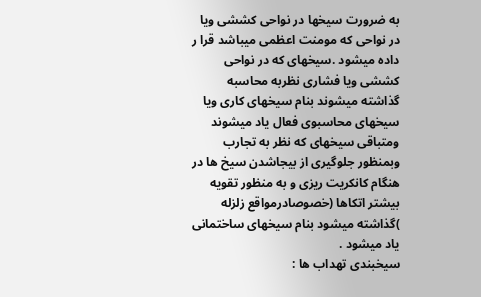به ضرورت سیخها در نواحی کششی ویا در نواحی که مومنت اعظمی میباشد قرا ر داده میشود .سیخهای که در نواحی کششی ویا فشاری نظربه محاسبه گذاشته میشوند بنام سیخهای کاری ویا سیخهای محاسبوی فعال یاد میشوند ومتباقی سیخهای که نظر به تجارب وبمنظور جلوگیری از بیجاشدن سیخ ها در هنگام کانکریت ریزی و به منظور تقویه بیشتر اتکاها (خصوصادرمواقع زلزله )گذاشته میشود بنام سیخهای ساختمانی یاد میشود .
سیخبندی تهداب ها :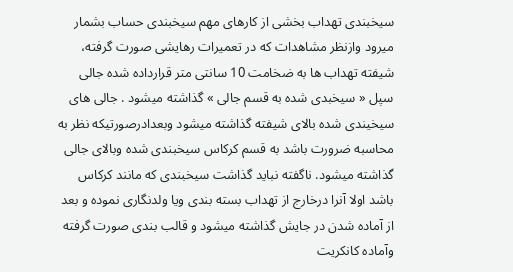سیخبندی تهداب بخشی از کارهای مهم سیخبندی حساب بشمار میرود وازنظر مشاهدات که در تعمیرات رهایشی صورت گرفته، شیفته تهداب ها به ضخامت 10 سانتی متر قرارداده شده جالی سپل « سیخبدی شده به قسم جالی » گذاشته میشود . جالی های سیخیندی شده بالای شیفته گذاشته میشود وبعدادرصورتیکه نظر به محاسبه ضرورت باشد به قسم کرکاس سیخبندی شده وبالای جالی گذاشته میشود. ناگفته نباید گذاشت سیخبندی که مانند کرکاس باشد اولا آنرا درخارج از تهداب بسته بندی ویا ولدنگاری نموده و بعد از آماده شدن در جایش گذاشته میشود و قالب بندی صورت گرفته وآماده کانکریت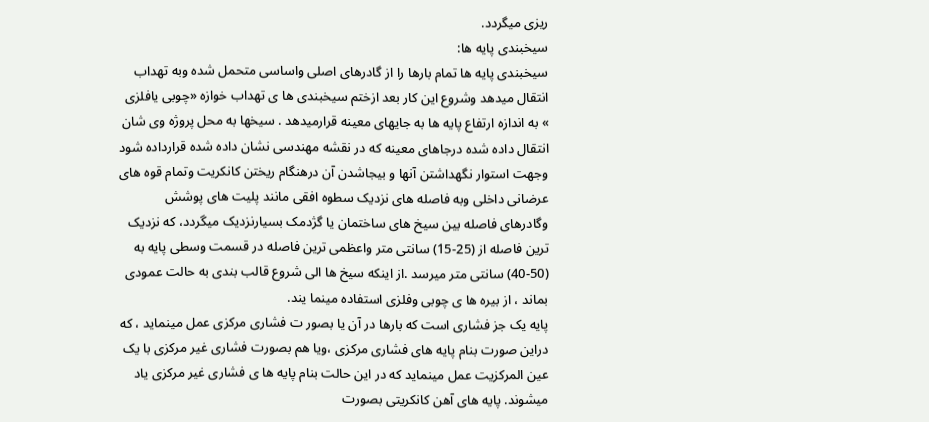ریزی میگردد.
سیخبندی پایه ها:
سیخبندی پایه ها تمام بارها را از گادرهای اصلی واساسی متحمل شده وبه تهداب انتقال میدهد وشروع این کار بعد ازختم سیخبندی ها ی تهداب خوازه «چوبی یافلزی » به اندازه ارتفاع پایه ها به جایهای معینه قرارمیدهد . سیخها به محل پروژه وی شان انتقال داده شده درجاهای معینه که در نقشه مهندسی نشان داده شده قرارداده شود وجهت استوار نگهداشتن آنها و بیجاشدن آن درهنگام ریختن کانکریت وتمام قوه های عرضانی داخلی وبه فاصله های نزدیک سطوه افقی مانند پلیت های پوشش وگادرهای فاصله بین سیخ های ساختمان یا گژدمک بسیارنزدیک میگردد، که نزدیک ترین فاصله از (25-15) سانتی متر واعظمی ترین فاصله در قسمت وسطی پایه به (50-40) سانتی متر میرسد .از اینکه سیخ ها الی شروع قالب بندی به حالت عمودی بماند ، از بیره ها ی چوبی وفلزی استفاده مینما یند.
پایه یک جز فشاری است که بارها در آن یا بصور ت فشاری مرکزی عمل مینماید ، که دراین صورت بنام پایه های فشاری مرکزی ،ویا هم بصورت فشاری غیر مرکزی با یک عین المرکزیت عمل مینماید که در این حالت بنام پایه ها ی فشاری غیر مرکزی یاد میشوند. پایه های آهن کانکریتی بصورت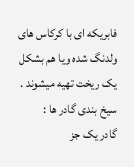فابریکه ای با کرکاس های ولدنگ شده ویا هم بشکل یک ریخت تهیه میشوند .
سیخ بندی گادر ها :
گادر یک جز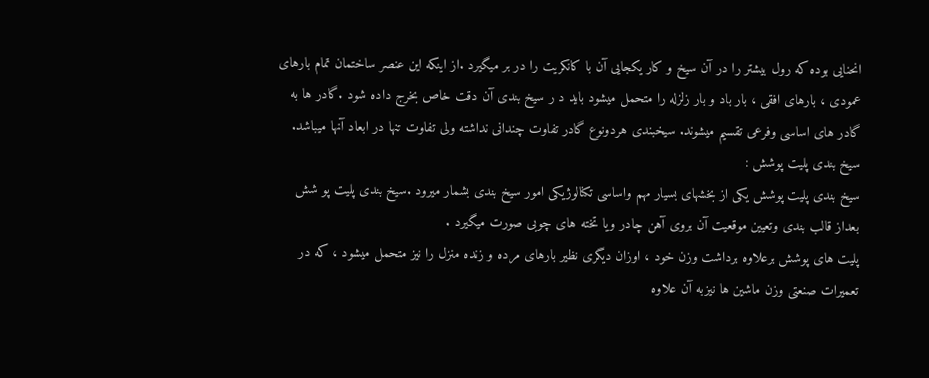انحنایی بوده که رول بیشتر را در آن سیخ و کار یکجایی آن با کانکریت را در بر میگیرد .از اینکه این عنصر ساختمان تمام بارهای عمودی ، بارهای افقی ، بار باد و بار زلزله را متحمل میشود باید د ر سیخ بندی آن دقت خاص بخرج داده شود .گادر ها به گادر های اساسی وفرعی تقسیم میشوند. سیخبندی هردونوع گادر تفاوت چندانی نداشته ولی تفاوت تنها در ابعاد آنها میباشد.
سیخ بندی پلیت پوشش :
سیخ بندی پلیت پوشش یکی از بخشهای بسیار مهم واساسی تکنالوژیکی امور سیخ بندی بشمار میرود .سیخ بندی پلیت پو شش بعداز قالب بندی وتعیین موقعیت آن بروی آهن چادر ویا تخته های چوبی صورت میگیرد .
پلیت های پوشش برعلاوه برداشت وزن خود ، اوزان دیگری نظیر بارهای مرده و زنده منزل را نیز متحمل میشود ، که در تعمیرات صنعتی وزن ماشین ها نیزبه آن علاوه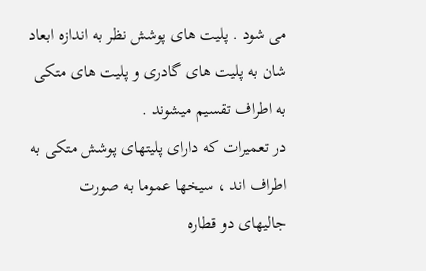می شود . پلیت های پوشش نظر به اندازه ابعاد شان به پلیت های گادری و پلیت های متکی به اطراف تقسیم میشوند .
در تعمیرات که دارای پلیتهای پوشش متکی به اطراف اند ، سیخها عموما به صورت جالیهای دو قطاره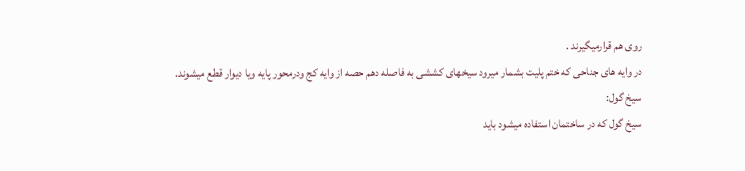روی هم قرارمیگیرند .
در وایه های جناحی که ختم پلیت بشمار میرود سیخهای کششی به فاصله دهم حصه از وایه کج ودرمحور پایه ویا دیوار قطع میشوند.
سیخ گول:
سیخ گول که در ساختمان استفاده میشود باید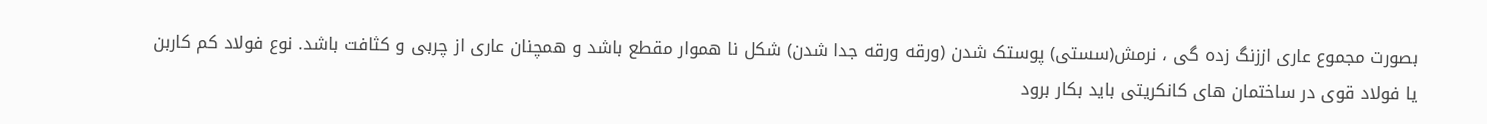بصورت مجموع عاری اززنگ زده گی ، نرمش(سستی) پوستک شدن (ورقه ورقه جدا شدن) شکل نا هموار مقطع باشد و همچنان عاری از چربی و کثافت باشد. نوع فولاد کم کاربن یا فولاد قوی در ساختمان های کانکریتی باید بکار برود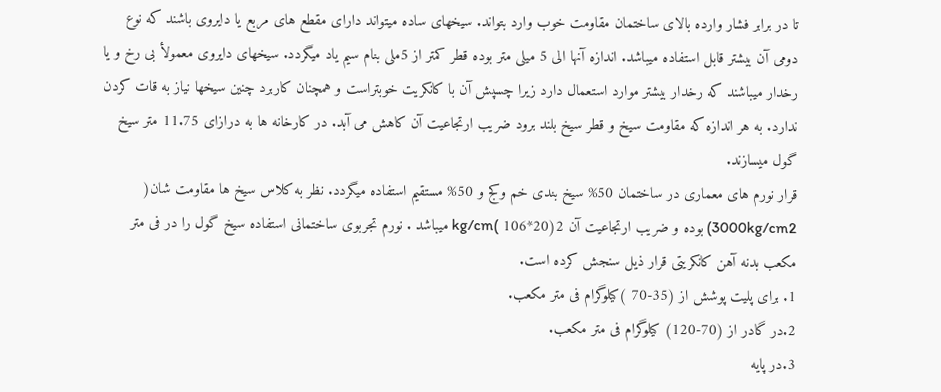تا در برابر فشار وارده بالای ساختمان مقاومت خوب وارد بتواند. سیخهای ساده میتواند دارای مقطع های مربع یا دایروی باشند که نوع دومی آن بیشتر قابل استفاده میباشد. اندازه آنها الی 5 میلی متر بوده قطر کمتر از 5ملی بنام سیم یاد میگردد. سیخهای دایروی معمولأ بی رخ و یا رخدار میباشند که رخدار بیشتر موارد استعمال دارد زیرا چسپش آن با کانکریت خوبتراست و همچنان کاربرد چنین سیخها نیاز به قات کردن ندارد. به هر اندازه که مقاومت سیخ و قطر سیخ بلند برود ضریب ارتجاعیت آن کاهش می آبد. در کارخانه ها به درازای 11.75 متر سیخ گول میسازند.
قرار نورم های معماری در ساختمان 50% سیخ بندی خم وکج و 50% مستقیم استفاده میگردد. نظر به کلاس سیخ ها مقاومت شان( 3000kg/cm2) بوده و ضریب ارتجاعیت آن 2(20*106 )kg/cm میباشد . نورم تجربوی ساختمانی استفاده سیخ گول را در فی متر مکعب بدنه آهن کانکریتی قرار ذیل سنجش کرده است.
1. برای پلیت پوشش از (35-70 )کیلوگرام فی متر مکعب.
2.در گادر از (70-120) کیلوگرام فی متر مکعب.
3.در پایه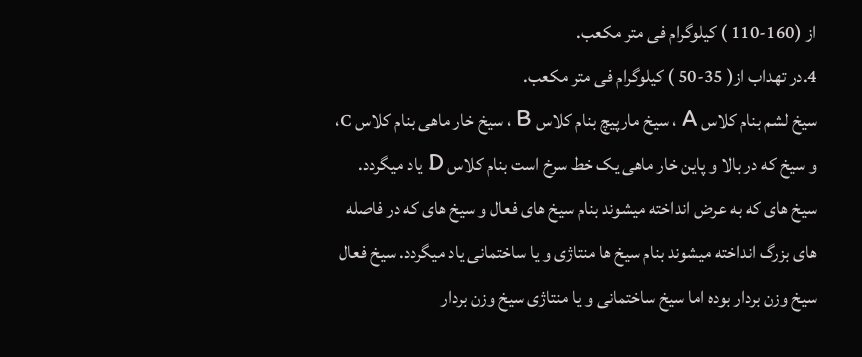از (160-110 ) کیلوگرام فی متر مکعب.
4.در تهداب از( 35-50 ) کیلوگرام فی متر مکعب.
سیخ لشم بنام کلاس A ، سیخ مارپیچ بنام کلاس B ، سیخ خار ماهی بنام کلاس C، و سیخ که در بالا و پاین خار ماهی یک خط سرخ است بنام کلاس D یاد میگردد. سیخ های که به عرض انداخته میشوند بنام سیخ های فعال و سیخ های که در فاصله های بزرگ انداخته میشوند بنام سیخ ها منتاژی و یا ساختمانی یاد میگردد. سیخ فعال سیخ وزن بردار بوده اما سیخ ساختمانی و یا منتاژی سیخ وزن بردار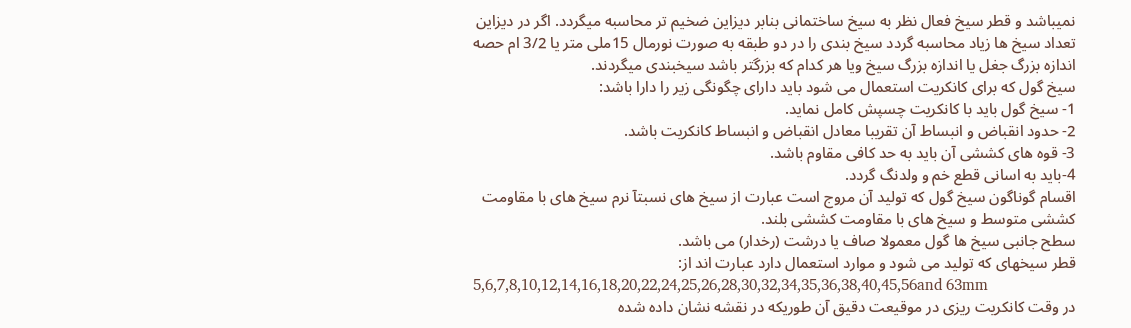نمیباشد و قطر سیخ فعال نظر به سیخ ساختمانی بنابر دیزاین ضخیم تر محاسبه میگردد. اگر در دیزاین تعداد سیخ ها زیاد محاسبه گردد سیخ بندی را در دو طبقه به صورت نورمال 15ملی متر یا 3/2 ام حصه اندازه بزرگ جغل یا اندازه بزرگ سیخ ویا هر کدام که بزرگتر باشد سیخبندی میگردند.
سیخ گول که برای کانکریت استعمال می شود باید دارای چگونگی زیر را دارا باشد:
1- سیخ گول باید با کانکریت چسپش کامل نماید.
2- حدود انقباض و انبساط آن تقریبا معادل انقباض و انبساط کانکریت باشد.
3- قوه های کششی آن باید به حد کافی مقاوم باشد.
4-باید به اسانی قطع خم و ولدنگ گردد.
اقسام گوناگون سیخ گول که تولید آن مروج است عبارت از سیخ های نسبتآ نرم سیخ های با مقاومت کششی متوسط و سیخ های با مقاومت کششی بلند.
سطح جانبی سیخ ها گول معمولا صاف یا درشت (رخدار) می باشد.
قطر سیخهای که تولید می شود و موارد استعمال دارد عبارت اند از:
5,6,7,8,10,12,14,16,18,20,22,24,25,26,28,30,32,34,35,36,38,40,45,56and 63mm
در وقت کانکریت ریزی در موقیعت دقیق آن طوریکه در نقشه نشان داده شده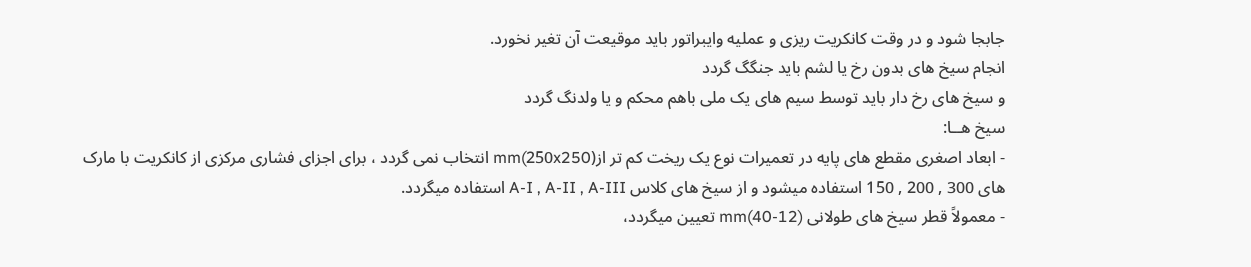جابجا شود و در وقت کانکریت ریزی و عملیه وایبراتور باید موقیعت آن تغیر نخورد.
انجام سیخ های بدون رخ یا لشم باید جنگگ گردد
و سیخ های رخ دار باید توسط سیم های یک ملی باهم محکم و یا ولدنگ گردد
سیخ هــا:
- ابعاد اصغری مقطع های پایه در تعمیرات نوع یک ریخت کم تر از(250x250)mm انتخاب نمی گردد ، برای اجزای فشاری مرکزی از کانکریت با مارک های 300 , 200 , 150 استفاده میشود و از سیخ های کلاس A-I , A-II , A-III استفاده میگردد.
- معمولاً قطر سیخ های طولانی (12-40)mm تعیین میگردد،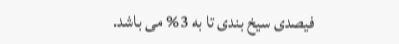فیصدی سیخ بندی تا به 3% می باشد.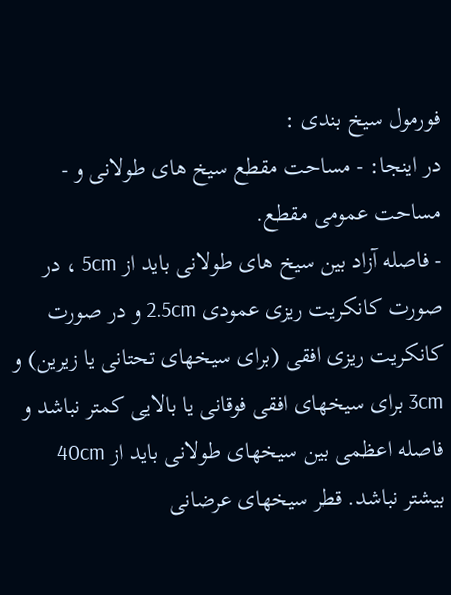فورمول سیخ بندی :
در اینجا: - مساحت مقطع سیخ های طولانی و - مساحت عمومی مقطع.
- فاصله آزاد بین سیخ های طولانی باید از 5cm ، در صورت کانکریت ریزی عمودی 2.5cm و در صورت کانکریت ریزی افقی (برای سیخهای تحتانی یا زیرین) و 3cm برای سیخهای افقی فوقانی یا بالایی کمتر نباشد و فاصله اعظمی بین سیخهای طولانی باید از 40cm بیشتر نباشد. قطر سیخهای عرضانی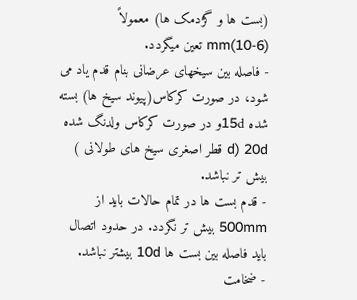(بست ها و گژدمک ها) معمولاً (6-10)mm تعین میگردد.
- فاصله بین سیخهای عرضانی بنام قدم یاد می شود، در صورت کرکاس(پیوند سیخ ها) بسته شده 15dو در صورت کرکاس ولدنگ شده 20d (d قطر اصغری سیخ های طولانی ) بیش تر نباشد.
- قدم بست ها در تمام حالات باید از 500mm بیش تر نگردد. در حدود اتصال باید فاصله بین بست ها 10d بیشتر نباشد.
- ضخامت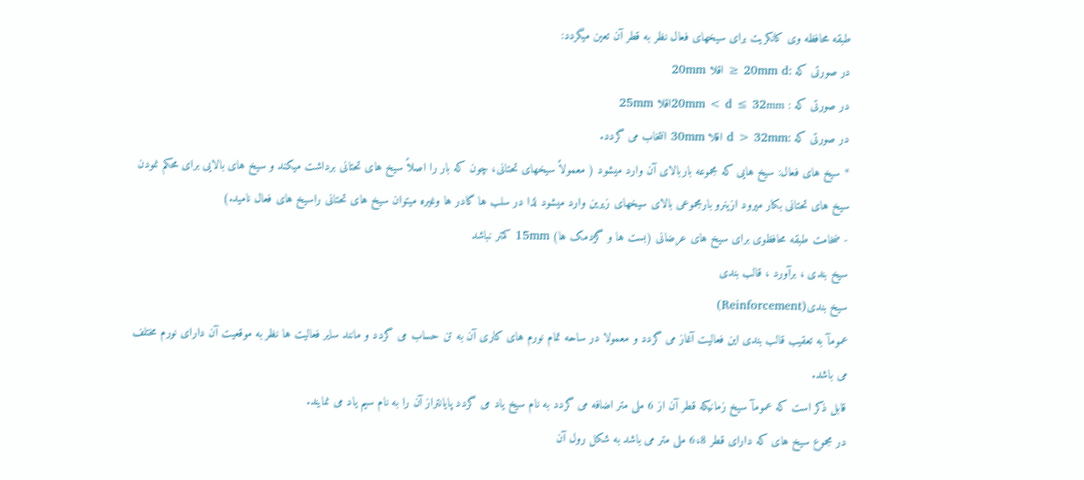طبقه محافظه وی کانکریت برای سیخهای فعال نظر به قطر آن تعین میگردد:
در صورتی که :20mm d ≤ اقلا 20mm
در صورتی که : 20mm < d ≤ 32mmاقلا 25mm
در صورتی که :d > 32mm اقلا 30mm انتخاب می گردد.
* سیخ های فعال: سیخ هایی که مجموعه باربالای آن وارد میشود ( معمولاً سیخهای تحتانی، چون که بار را اصلاً سیخ های تحتانی برداشت میکند و سیخ های بالایی برای محکم نمودن سیخ های تحتانی بکار میرود ازینرو بارمجموعی بالای سیخهای زیرین وارد میشود لذا در سلب ها گادر ها وغیره میتوان سیخ های تحتانی راسیخ های فعال نامید.)
- ضخامت طبقه محافظوی برای سیخ های عرضانی (بست ها و گژدمک ها) 15mm کمتر نباشد
سیخ بندی ، برآورد ، قالب بندی
سیخ بندی(Reinforcement)
عمومآ به تعقیب قالب بندی این فعالیت آغاز می گردد و معمولا در ساحه تمام نورم های کاری آن به تن حساب می گردد و مانند سایر فعالیت ها نظر به موقعیت آن دارای نورم مختلف می باشد.
قابل ذکر است که عمومآ سیخ زمانیکه قطر آن از 6 ملی متر اضافه می گردد به نام سیخ یاد می گردد پایانتراز آن را به نام سیم یاد می نمایند.
در مجموع سیخ های که دارای قطر 6،8 ملی متر می باشد به شکل رول آن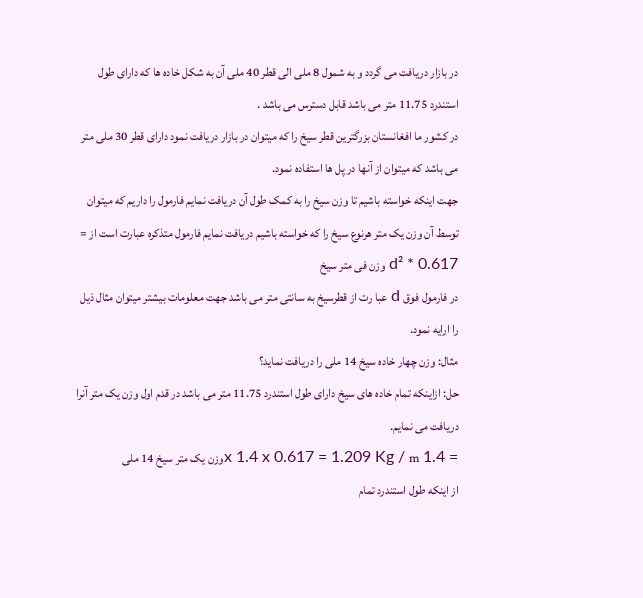در بازار دریافت می گردد و به شمول 8 ملی الی قطر 40 ملی آن به شکل خاده ها که دارای طول استندرد 11.75 متر می باشد قابل دسترس می باشد .
در کشور ما افغانستان بزرگترین قطر سیخ را که میتوان در بازار دریافت نمود دارای قطر 30 ملی متر می باشد که میتوان از آنها در پل ها استفاده نمود.
جهت اینکه خواسته باشیم تا وزن سیخ را به کمک طول آن دریافت نمایم فارمول را داریم که میتوان توسط آن وزن یک متر هرنوع سیخ را که خواسته باشیم دریافت نمایم فارمول متذکره عبارت است از = d² * 0.617 وزن فی متر سیخ
در فارمول فوق d عبا رت از قطرسیخ به سانتی متر می باشد جهت معلومات بیشتر میتوان مثال ذیل را ارایه نمود.
مثال: وزن چهار خاده سیخ 14 ملی را دریافت نماید؟
حل: ازاینکه تمام خاده های سیخ دارای طول استندرد 11.75 متر می باشد در قدم اول وزن یک متر آنرا دریافت می نمایم.
= 1.4 x 1.4 x 0.617 = 1.209 Kg / mوزن یک متر سیخ 14 ملی
از اینکه طول استندرد تمام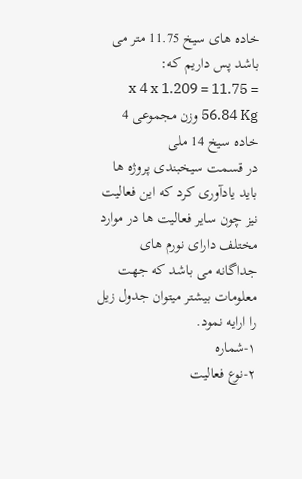خاده های سیخ 11.75 متر می باشد پس داریم که:
= 11.75 x 4 x 1.209 = 56.84 Kg وزن مجموعی 4 خاده سیخ 14 ملی
در قسمت سیخبندی پروژه ها باید یادآوری کرد که این فعالیت نیز چون سایر فعالیت ها در موارد مختلف دارای نورم های جداگانه می باشد که جهت معلومات بیشتر میتوان جدول زیل را ارایه نمود.
۱-شماره
۲-نوع فعالیت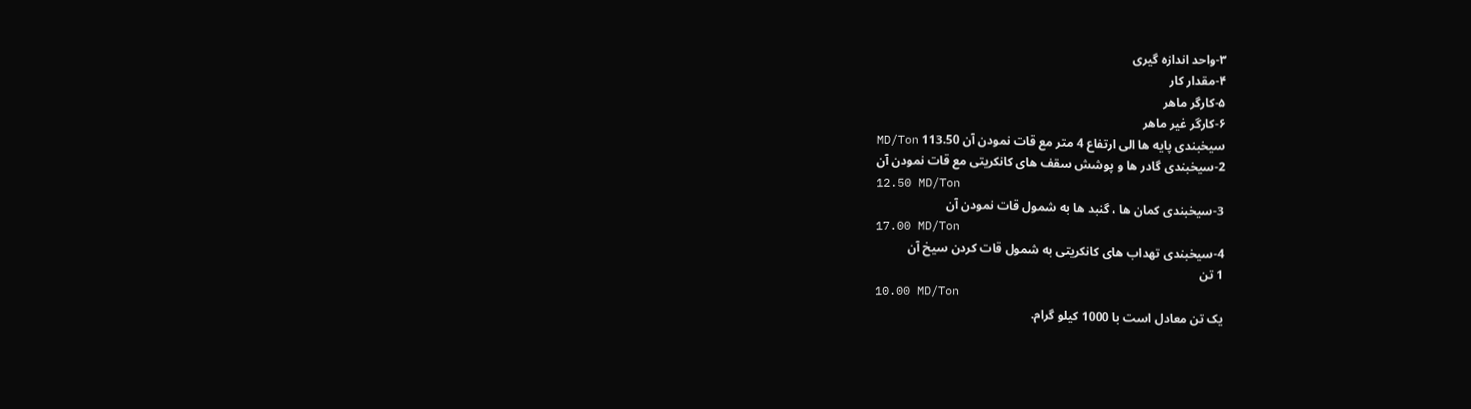۳-واحد اندازه گیری
۴-مقدار کار
۵-کارگر ماهر
۶-کارگر غیر ماهر
سیخبندی پایه ها الی ارتفاع 4 متر مع قات نمودن آن 113.50 MD/Ton
2-سیخبندی گادر ها و پوشش سقف های کانکریتی مع قات نمودن آن
12.50 MD/Ton
3-سیخبندی کمان ها ، گنبد ها به شمول قات نمودن آن
17.00 MD/Ton
4-سیخبندی تهداب های کانکریتی به شمول قات کردن سیخ آن
1 تن
10.00 MD/Ton
یک تن معادل است با 1000 کیلو گرام.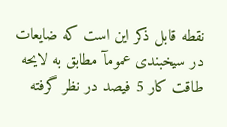نقطه قابل ذکر این است که ضایعات در سیخبندی عمومآ مطابق به لایحه طاقت کار 5 فیصد در نظر گرفته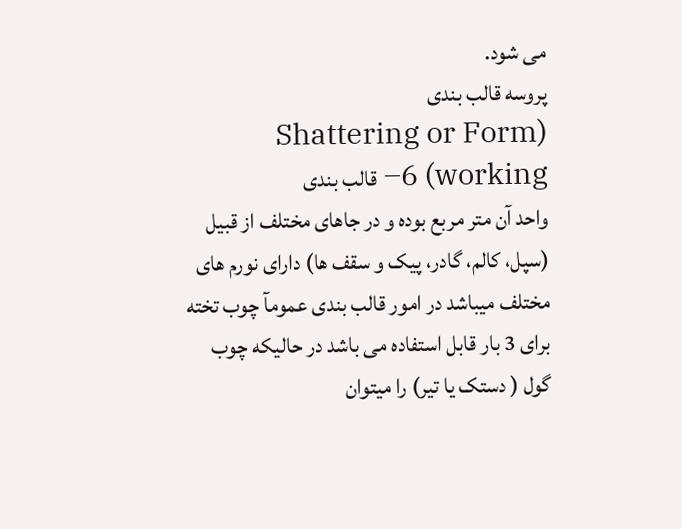می شود.
پروسه قالب بندی
(Shattering or Form working) 6– قالب بندی
واحد آن متر مربع بوده و در جاهای مختلف از قبیل (سپل، کالم، گادر، پیک و سقف ها) دارای نورم های مختلف میباشد در امور قالب بندی عمومآ چوب تخته برای 3 بار قابل استفاده می باشد در حالیکه چوب گول ( دستک یا تیر) را میتوان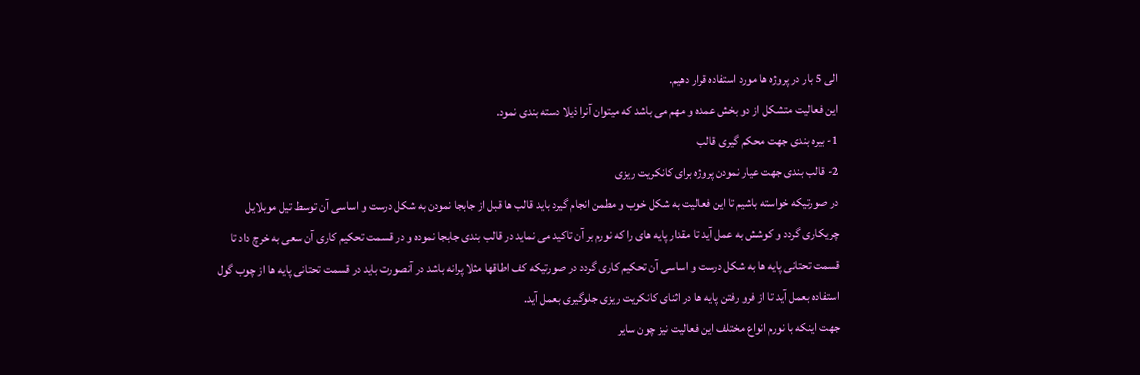الی 5 بار در پروژه ها مورد استفاده قرار دهیم.
این فعالیت متشکل از دو بخش عمده و مهم می باشد که میتوان آنرا ذیلا دسته بندی نمود.
1- بیره بندی جهت محکم گیری قالب
2- قالب بندی جهت عیار نمودن پروژه برای کانکریت ریزی
در صورتیکه خواسته باشیم تا این فعالیت به شکل خوب و مطمن انجام گیرد باید قالب ها قبل از جابجا نمودن به شکل درست و اساسی آن توسط تیل موبلایل چریکاری گردد و کوشش به عمل آید تا مقدار پایه های را که نورم بر آن تاکید می نماید در قالب بندی جابجا نموده و در قسمت تحکیم کاری آن سعی به خرچ داد تا قسمت تحتانی پایه ها به شکل درست و اساسی آن تحکیم کاری گردد در صورتیکه کف اطاقها مثلا پرانه باشد در آنصورت باید در قسمت تحتانی پایه ها از چوب گول استفاده بعمل آید تا از فرو رفتن پایه ها در اثنای کانکریت ریزی جلوگیری بعمل آید.
جهت اینکه با نورم انواع مختلف این فعالیت نیز چون سایر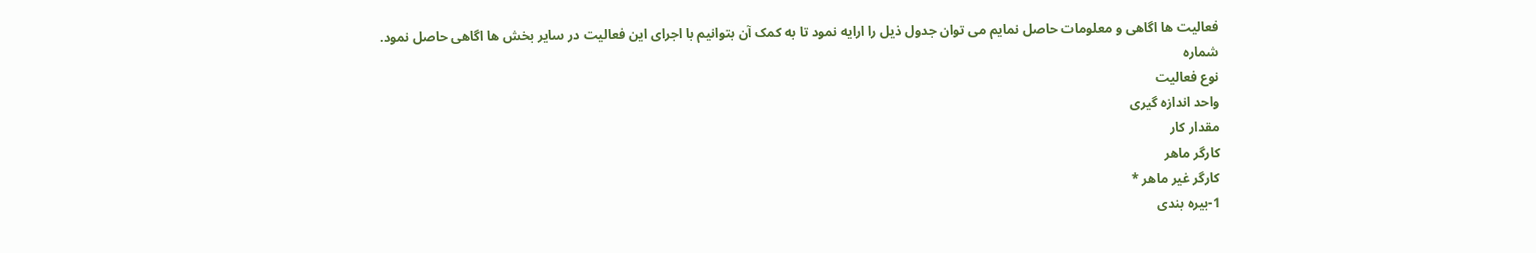فعالیت ها اگاهی و معلومات حاصل نمایم می توان جدول ذیل را ارایه نمود تا به کمک آن بتوانیم با اجرای این فعالیت در سایر بخش ها اگاهی حاصل نمود.
شماره
نوع فعالیت
واحد اندازه گیری
مقدار کار
کارگر ماهر
کارگر غیر ماهر *
1-بیره بندی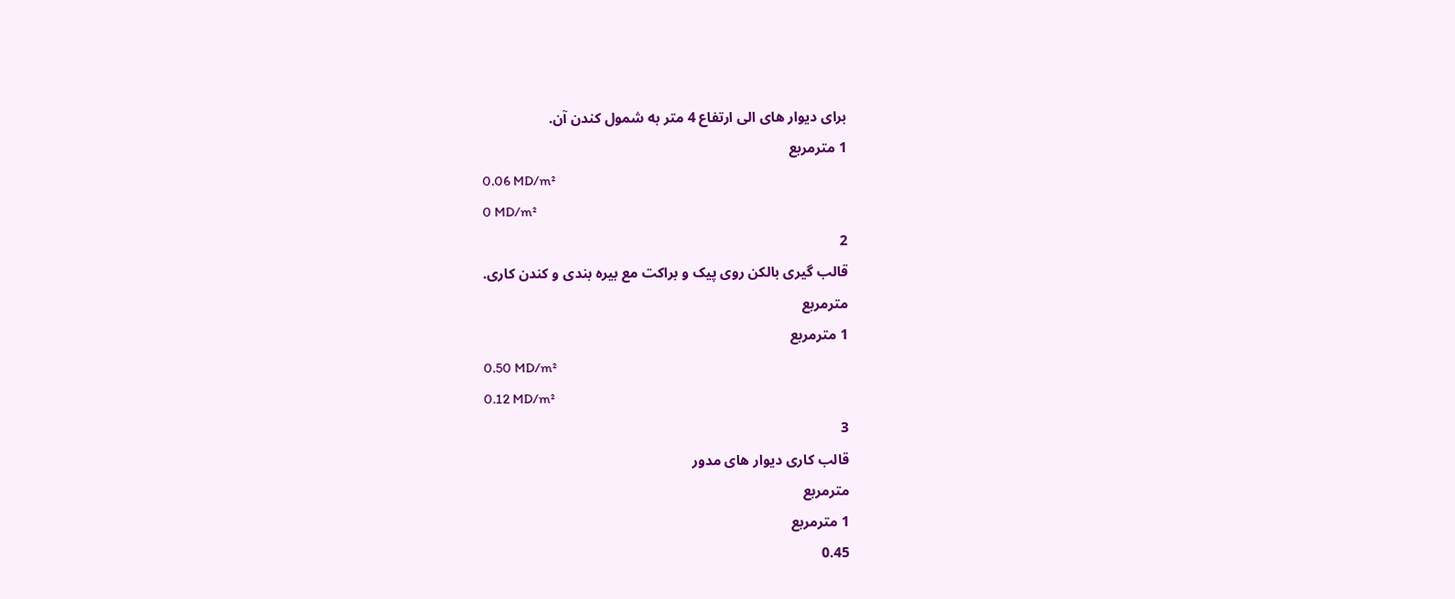برای دیوار های الی ارتفاع 4 متر به شمول کندن آن.
1 مترمربع
0.06 MD/m²
0 MD/m²
2
قالب گیری بالکن روی پیک و براکت مع بیره بندی و کندن کاری.
مترمربع
1 مترمربع
0.50 MD/m²
0.12 MD/m²
3
قالب کاری دیوار های مدور
مترمربع
1 مترمربع
0.45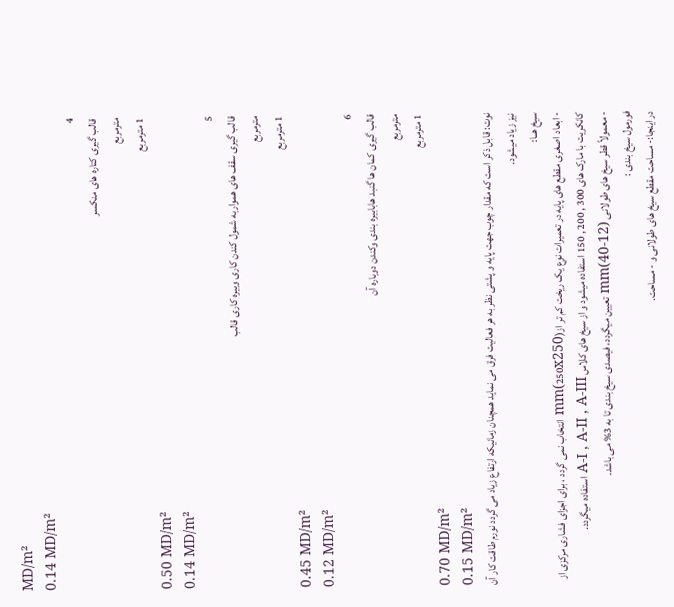MD/m²
0.14 MD/m²
4
قالب گیری کتاره های منکسر
مترمربع
1 مترمربع
0.50 MD/m²
0.14 MD/m²
5
قالب گیری سقف های همواربه شمول کندن کاری وبیره کاری قالب
مترمربع
1 مترمربع
0.45 MD/m²
0.12 MD/m²
6
قالب گیری کمان ها گنبد هابابیره بندی وکندن دوباره آن
مترمربع
1 مترمربع
0.70 MD/m²
0.15 MD/m²
نوت: قابل ذکر است که مقدار چوب جهت پایه و پشتی نظر به هر فعالیت فرق می نماید همچنان زمانیکه ارتفاع زیاد می گردد نورم طاقت کار آن نیز زیاد میشود.
سیخ هــا:
- ابعاد اصغری مقطع های پایه در تعمیرات نوع یک ریخت کم تر از(250x250)mm انتخاب نمی گردد ، برای اجزای فشاری مرکزی از کانکریت با مارک های 300 , 200 , 150 استفاده میشود و از سیخ های کلاس A-I , A-II , A-III استفاده میگردد.
- معمولاً قطر سیخ های طولانی (12-40)mm تعیین میگردد، فیصدی سیخ بندی تا به 3% می باشد.
فورمول سیخ بندی :
در اینجا:- مساحت مقطع سیخ های طولانی و - مساحت.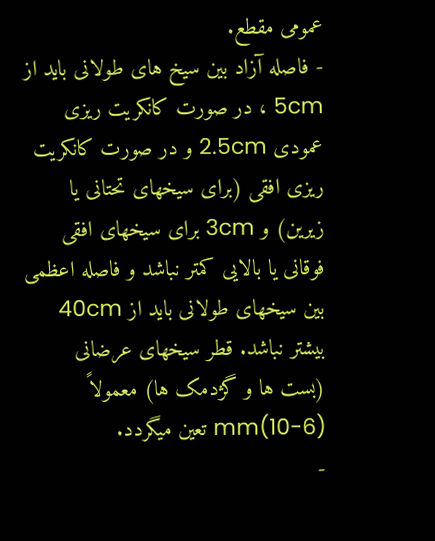عمومی مقطع.
- فاصله آزاد بین سیخ های طولانی باید از 5cm ، در صورت کانکریت ریزی عمودی 2.5cm و در صورت کانکریت ریزی افقی (برای سیخهای تحتانی یا زیرین) و 3cm برای سیخهای افقی فوقانی یا بالایی کمتر نباشد و فاصله اعظمی بین سیخهای طولانی باید از 40cm بیشتر نباشد. قطر سیخهای عرضانی (بست ها و گژدمک ها) معمولاً (6-10)mm تعین میگردد.
-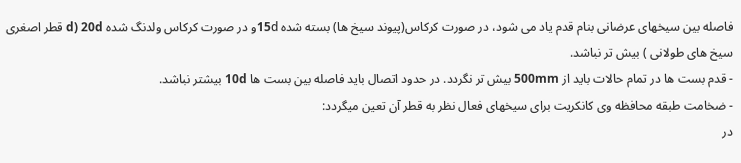فاصله بین سیخهای عرضانی بنام قدم یاد می شود، در صورت کرکاس(پیوند سیخ ها) بسته شده 15dو در صورت کرکاس ولدنگ شده 20d (d قطر اصغری سیخ های طولانی ) بیش تر نباشد.
- قدم بست ها در تمام حالات باید از 500mm بیش تر نگردد. در حدود اتصال باید فاصله بین بست ها 10d بیشتر نباشد.
- ضخامت طبقه محافظه وی کانکریت برای سیخهای فعال نظر به قطر آن تعین میگردد:
در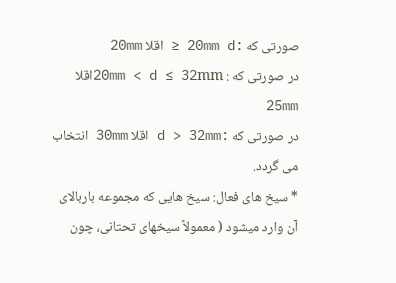صورتی که :20mm d ≤ اقلا 20mm
در صورتی که : 20mm < d ≤ 32mmاقلا 25mm
در صورتی که :d > 32mm اقلا 30mm انتخاب می گردد.
* سیخ های فعال: سیخ هایی که مجموعه باربالای آن وارد میشود ( معمولاً سیخهای تحتانی، چون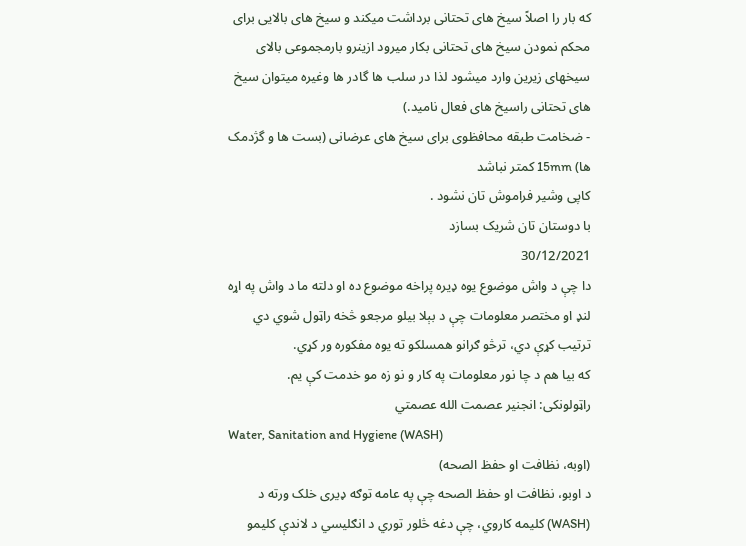که بار را اصلاً سیخ های تحتانی برداشت میکند و سیخ های بالایی برای محکم نمودن سیخ های تحتانی بکار میرود ازینرو بارمجموعی بالای سیخهای زیرین وارد میشود لذا در سلب ها گادر ها وغیره میتوان سیخ های تحتانی راسیخ های فعال نامید.)
- ضخامت طبقه محافظوی برای سیخ های عرضانی (بست ها و گژدمک ها) 15mm کمتر نباشد
کاپی وشیر فراموش تان نشود .
با دوستان تان شریک بسازد
30/12/2021
دا چې د واش موضوع یوه ډیره پراخه موضوع ده او دلته ما د واش په اړه لنډ او مختصر معلومات چې د بېلا بیلو مرجعو څخه راټول شوي دي ترتیب کړې دي، ترڅو ګرانو همسلکو ته یوه مفکوره ور کړي.
که بیا هم د چا نور معلومات په کار و نو زه مو خدمت کې یم.
راټولونکی: انجنیر عصمت الله عصمتي
Water, Sanitation and Hygiene (WASH)
(اوبه، نظافت او حفظ الصحه)
د اوبو، نظافت او حفظ الصحه چې په عامه توګه ډیری خلک ورته د (WASH) کلیمه کاروي، چې دغه څلور توري د انګلیسي د لاندې کلیمو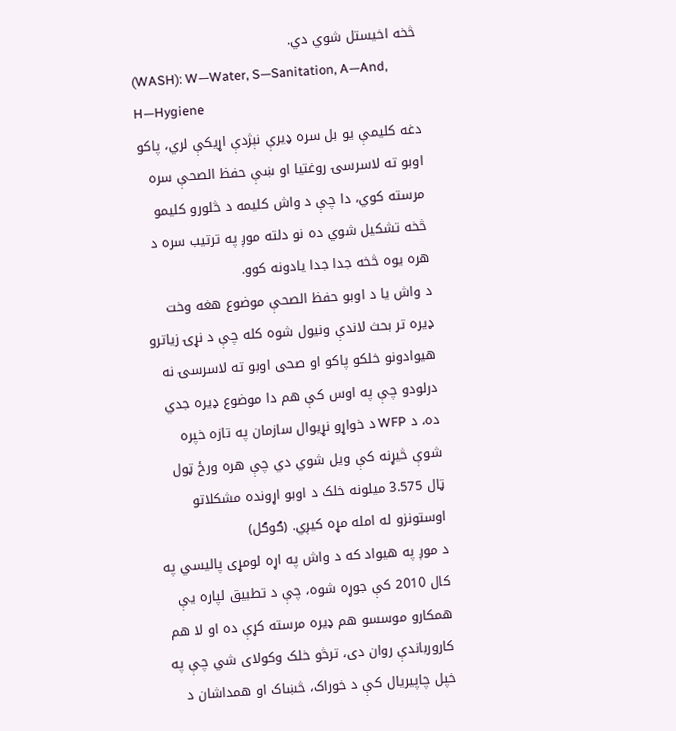څخه اخیستل شوي دي.
(WASH): W—Water, S—Sanitation, A—And, H—Hygiene
دغه کلیمې یو بل سره ډیرې نېژدې اړیکې لري، پاکو اوبو ته لاسرسۍ روغتیا او ښې حفظ الصحې سره مرسته کوي، دا چې د واش کلیمه د څلورو کلیمو څخه تشکیل شوي ده نو دلته موږ په ترتیب سره د هره یوه څخه جدا جدا یادونه کوو.
د واش یا د اوبو حفظ الصحې موضوع هغه وخت ډیره تر بحث لاندې ونیول شوه کله چې د نړۍ زیاترو هیوادونو خلکو پاکو او صحی اوبو ته لاسرسۍ نه درلودو چې په اوس کې هم دا موضوع ډیره جدي ده، د WFP د خواړو نړیوال سازمان په تازه خپره شوې څیړنه کې ویل شوي دي چې هره ورځ ټول ټال 3.575 میلونه خلک د اوبو اړونده مشکلاتو اوستونزو له امله مړه کیږي. (ګوګل)
د موږ په هیواد که د واش په اړه لومړی پالیسي په کال 2010 کې جوړه شوه، چې د تطبیق لپاره یې همکارو موسسو هم ډیره مرسته کړې ده او لا هم کارورباندې روان دی، ترڅو خلک وکولای شي چې په خپل چاپیریال کې د خوراک، څښاک او همداشان د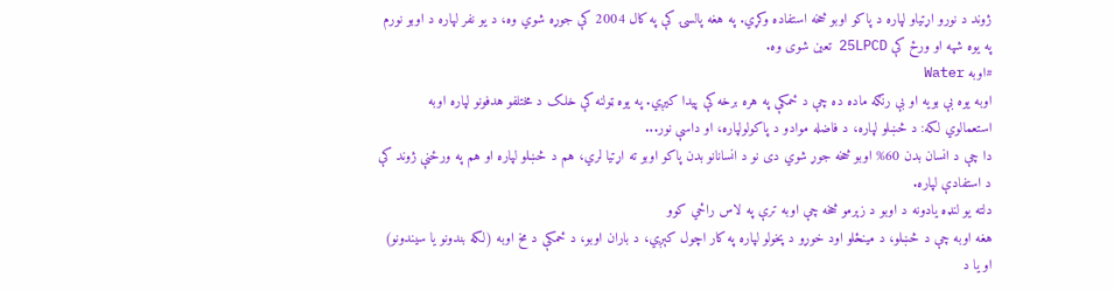ژوند د نورو اړتیاو لپاره د پاکو اوبو څخه استفاده وکړي. په هغه پالسۍ کې په کال 2004 کې جوړه شوي وه، د یو نفر لپاره د اوبو نورم په یوه شپه او ورځ کې 25LPCD تعین شوی وه.
#اوبه Water
اوبه یوه بې بویه او بې رنګه ماده ده چې د ځمکې په هره برخه کې پیدا کیږي. په یوه ټولنه کې خلک د مختلفو هدفونو لپاره اوبه استعمالوي لکه: د څښلو لپاره، د فاضله موادو د پاکولولپاره، او داسې نور...
دا چې د انسان بدن 60% اوبو څخه جوړ شوي دی نو د انسانانو بدن پاکو اوبو ته اړتیا لري، هم د څښلو لپاره او هم په ورځنې ژوند کې د استفادې لپاره.
دلته یو لنډه یادونه د اوبو د زېرمو څخه چې اوبه ترې په لاس راځي کوو
هغه اوبه چې د څښلو، د مينځلو اود خوړو د پخولو لپاره په کار اچول کېږي، د باران اوبو، د ځمکې د مخ اوبه (لکه بندونو يا سيندونو) او يا د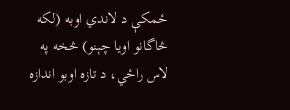ځمکې د لاندي اوبه (لکه څاگانو اويا چېنو) څخه په لاس راځي، د تازه اوبو اندازه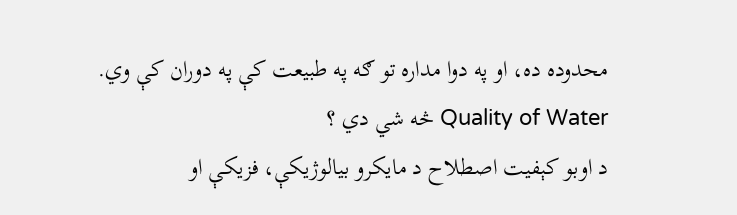محدوده ده، او په دوا مداره تو ګه په طبيعت کې په دوران کې وي.
Quality of Water څه شي دي ؟
د اوبو کېفيت اصطلاح د مايکرو بيالوژيکې، فزيکې او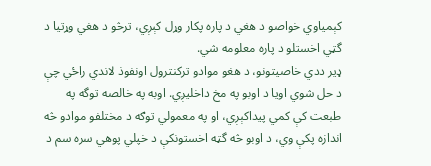کېمياوي خواصو د هغي د پاره پکار وړل کېږي، ترڅو د هغي وړتيا د گټي اخستلو د پاره معلومه شي.
ډير ددي خاصيتونو، د هغو موادو ترکنترول اونفوذ لاندي راځي چې د حل شوي اويا د اوبو په مخ داخليږي. اوبه په خالصه توگه په طبعت کې کمي پيداکېږي، او په معمولي توګه د مختلفو موادو څه اندازه پکې وي، د اوبو څه گټه اخستونکې د خپلي پوهي سره سم د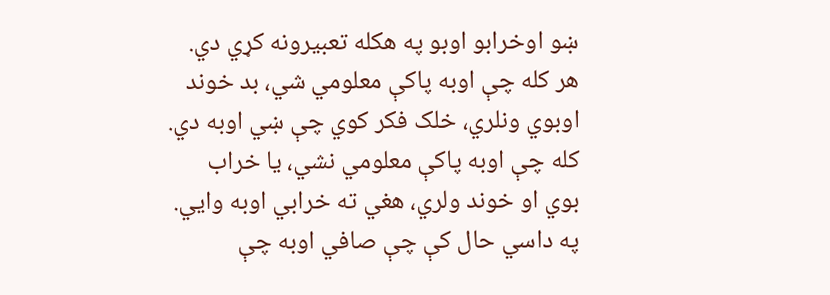ښو اوخرابو اوبو په هکله تعبيرونه کړي دي.
هر کله چې اوبه پاکې معلومي شي، بد خوند اوبوي ونلري، خلک فکر کوي چې ښي اوبه دي. کله چې اوبه پاکې معلومي نشي، يا خراب بوي او خوند ولري، هغي ته خرابي اوبه وايي. په داسي حال کې چې صافي اوبه چې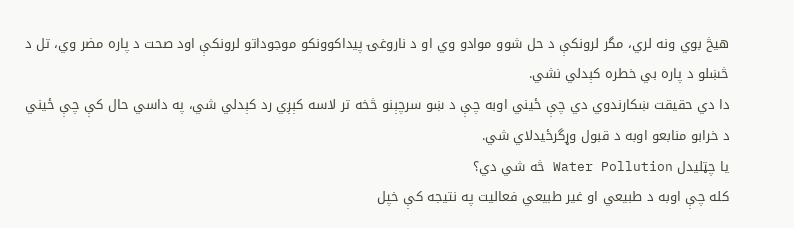هيڅ بوي ونه لري، مگر لرونکې د حل شوو موادو وي او د ناروغۍ پيداکوونکو موجوداتو لرونکې اود صحت د پاره مضر وي، تل د څښلو د پاره بي خطره کېدلي نشي.
دا دي حقيقت ښکارندوي دي چې ځيني اوبه چې د ښو سرچېنو څخه تر لاسه کېږي رد کېدلي شي، په داسي حال کې چې ځيني د خرابو منابعو اوبه د قبول وړگرځيدلاي شي.
یا چټلیدل Water Pollution څه شي دي؟
کله چې اوبه د طبيعي او غير طبيعي فعاليت په نتيجه کې خپل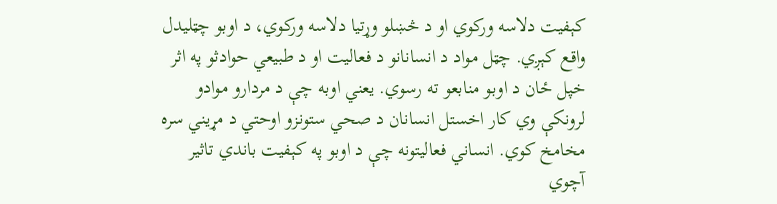کېفيت دلاسه ورکوي او د څښلو وړتيا دلاسه ورکوي، د اوبو چټليدل واقع کېږي. چټل مواد د انسانانو د فعاليت او د طبيعي حوادثو په اثر خپل ځان د اوبو منابعو ته رسوي. يعني اوبه چې د مردارو موادو لرونکې وي کار اخستل انسانان د صحي ستونزو اوحتي د مړيني سره مخامخ کوي. انساني فعاليتونه چې د اوبو په کېفيت باندي تاثير آچوي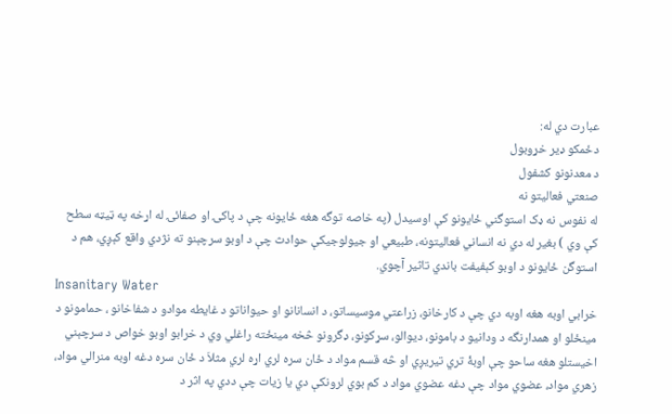عبارت دي له:
دځمکو ډير خړوبول
د معدنونو کشفول
صنعتي فعاليتو نه
له نفوس نه ډک استوگني ځايونو کې اوسيدل (په خاصه توگه هغه ځايونه چې د پاکۍ او صفائۍ له اړخه په ټيټه سطح کې وي ) بغير له دي نه انساني فعاليتونه، طبيعي او جيولوجيکې حوادث چې د اوبو سرچېنو ته نژدي واقع کېږي، هم د استوگن ځايونو د اوبو کېفيفت باندي تاثير آچوي.
Insanitary Water
خرابي اوبه هغه اوبه دي چې د کارخانو، زراعتي موسيساتو، د انسانانو او حيواناتو د غايطه موادو د شفاخانو ، حمامونو د مينځلو او همدارنگه د ودانيو د بامونو، ديوالو، سړکونو، ډگرونو څخه مينځته راغلي وي د خرابو اوبو خواص د سرچېني اخيستلو هغه ساحو چې اوبۀ تري تيريږي او څه قسم مواد د ځان سره لري اړه لري مثلاَ د ځان سره دغه اوبه منرالي مواد، زهري مواد، عضوي مواد چې دغه عضوي مواد د کم بوي لرونکې دي يا زيات چې ددي په اثر د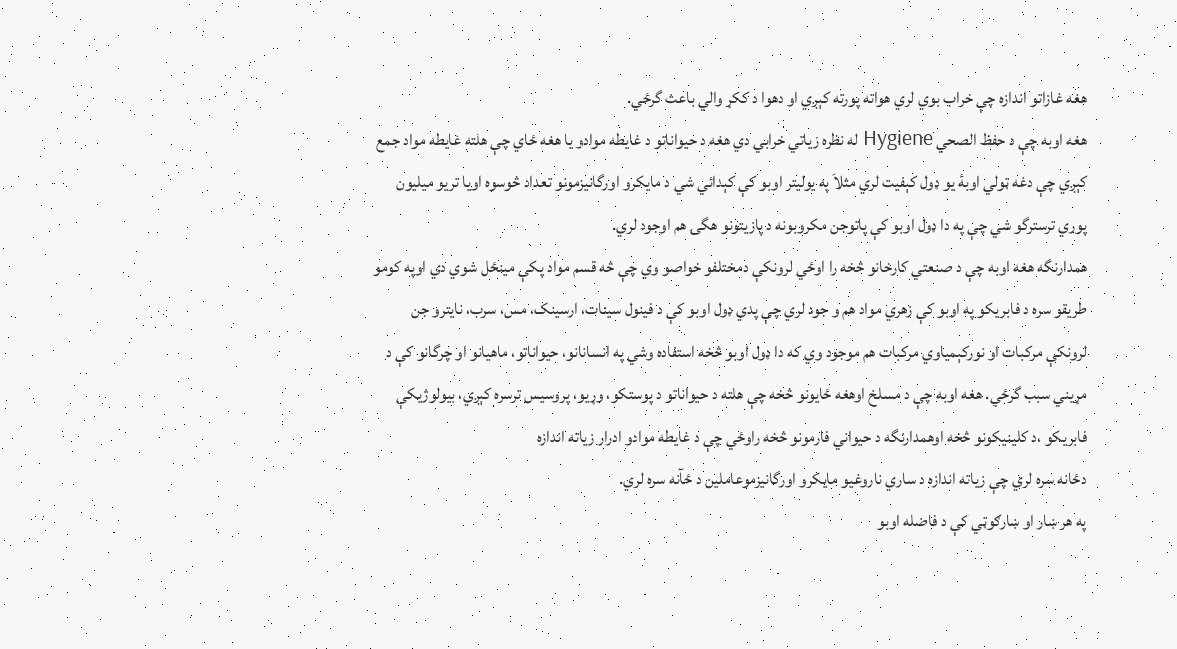هغه غازاتو اندازه چې خراب بوي لري هواته پورته کېږي او دهوا د ککړ والي باعث گرځي.
هغه اوبه چې د حفظ الصحي Hygiene له نظره زياتي خرابي دي هغه د حيواناتو د غايطه موادو يا هغه ځاي چې هلته غايطه مواد جمع کېږي چې دغه ټولي اوبۀ يو ډول کېفيت لري مثلاَ په يوليتر اوبو کې کېدائي شي د مايکرو اورگانيزمونو تعداد څوسوه اویا تريو ميليون پوري ترسترگو شي چې په دا ډول اوبو کې پاتوجن مکروبونه د پازيتونو هگۍ هم اوجود لري.
همدارنگه هغه اوبه چې د صنعتي کارخانو څخه را اوځي لرونکې دمختلفو خواصو وي چې څه قسم مواد پکې مينځل شوي دي اوپه کومو طريقو سره د فابريکو په اوبو کې زهري مواد هم و جود لري چې پدي ډول اوبو کې د فينول سينات، ارسينک، مس، سرب، نايترو جن لرونکې مرکبات او نورکېمياوي مرکبات هم موجود وي که دا ډول اوبو څخه استفاده وشي په انسانانو، حيواناتو، ماهيانو او چرگانو کې د مړيني سبب گرځي. هغه اوبه چې د مسلخ اوهغه ځايونو څخه چې هلته د حيواناتو د پوستکو، وړيو، پروسيس ترسره کېږي، بيولوژيکې فابريکو ،د کلينيکونو څخه اوهمدارنگه د حيواني فارمونو څخه راوځي چې د غايطه موادو ادرار زياته اندازه
دځانه سره لري چې زياته اندازه د ساري ناروغيو مايکرو اورگانيزموعاملين د ځآنه سره لري.
په هر ښار او ښارګوټي کې د فاضله اوبو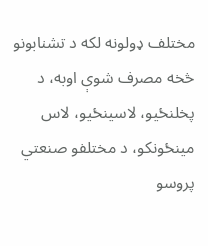مختلف ډولونه لکه د تشنابونو څخه مصرف شوې اوبه، د پخلنځیو، لاسینځیو، لاس مینځونکو، د مختلفو صنعتي پروسو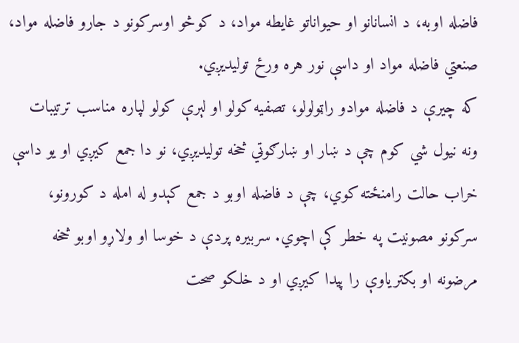فاضله اوبه، د انسانانو او حیواناتو غایطه مواد، د کوڅو اوسرکونو د جارو فاضله مواد، صنعتي فاضله مواد او داسې نور هره ورځ تولیديږي.
که چیرې د فاضله موادو راټولولو، تصفیه کولو او لېرې کولو لپاره مناسب ترتیبات ونه نیول شي کوم چې د ښار او ښارګوټي څخه تولیدیږي، نو دا جمع کیږي او یو داسې خراب حالت رامنځته کوي، چې د فاضله اوبو د جمع کېدو له امله د کورونو، سرکونو مصونیت په خطر کې اچوي. سربیره پردې د خوسا او ولاړو اوبو څخه مرضونه او بکتریاوې را پیدا کيږي او د خلکو صحت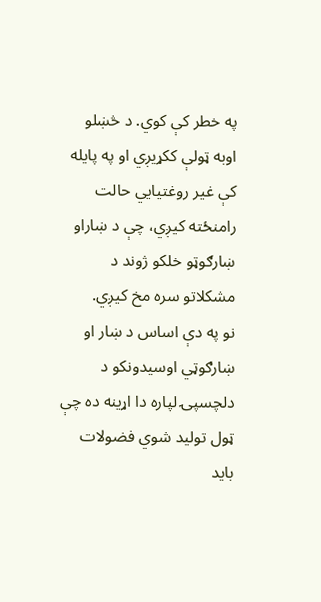په خطر کې کوي. د څښلو اوبه ټولې ککړیږي او په پایله کې غیر روغتیایي حالت رامنځته کیږي، چې د ښاراو ښارګوټو خلکو ژوند د مشکلاتو سره مخ کیږي.
نو په دې اساس د ښار او ښارګوټي اوسیدونکو د دلچسپۍ لپاره دا اړینه ده چې ټول تولید شوي فضولات باید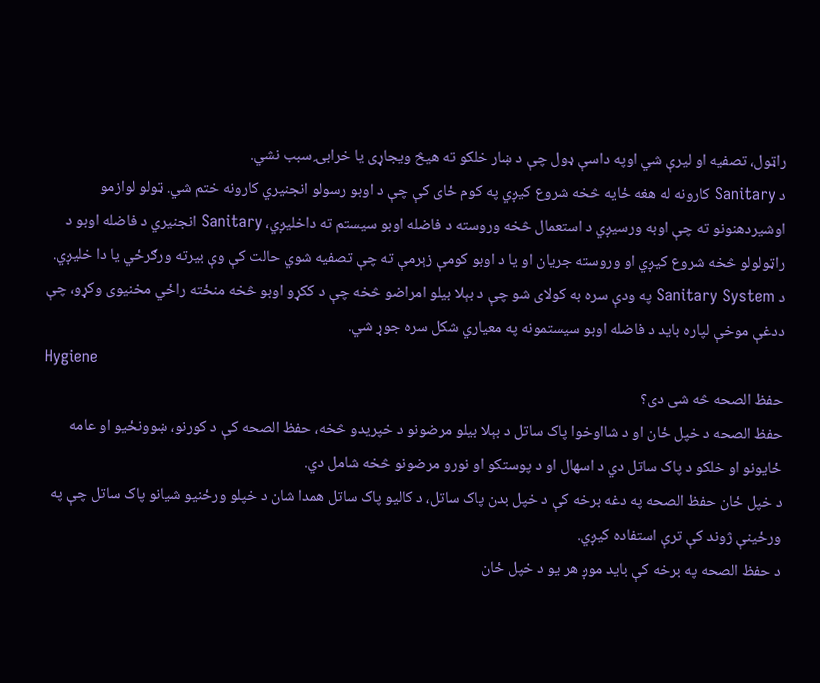راټول، تصفیه او لیرې شي اوپه داسې ډول چې د ښار خلکو ته هیڅ ویجاړی یا خرابۍ سبب نشي.
د Sanitary کارونه له هغه ځایه څخه شروع کیږي په کوم ځای کې چې د اوبو رسولو انجنیري کارونه ختم شي. ټولو لوازمو اوشیردهنونو ته چې اوبه ورسیږي د استعمال څخه وروسته د فاضله اوبو سیستم ته داخلیږي، Sanitary انجنیري د فاضله اوبو د راټولولو څخه شروع کیږي او وروسته جریان او یا د اوبو کومې زېرمې ته چې تصفیه شوي حالت کې وې بیرته ورګرځي یا دا خلیږي.
د Sanitary System په ودې سره به کولای شو چې د بېلا بیلو امراضو څخه چې د ککړو اوبو څخه منځته راځي مخنیوی وکړو، چې ددغې موخې لپاره باید د فاضله اوبو سیستمونه په معیاري شکل سره جوړ شي.
Hygiene
حفظ الصحه څه شی دی؟
حفظ الصحه د خپل ځان او د شااوخوا پاک ساتل د بېلا بیلو مرضونو د خپریدو څخه، حفظ الصحه کې د کورنو، ښوونځیو او عامه ځایونو او خلکو د پاک ساتل دي د اسهال او د پوستکو او نورو مرضونو څخه شامل دي.
د خپل ځان حفظ الصحه په دغه برخه کې د خپل بدن پاک ساتل، د کالیو پاک ساتل همدا شان د خپلو ورځنیو شیانو پاک ساتل چې په ورځینې ژوند کې ترې استفاده کیږي.
د حفظ الصحه په برخه کې باید موږ هر یو د خپل ځان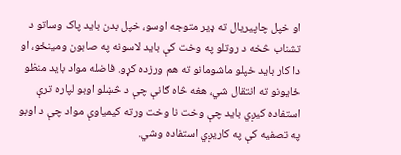او خپل چاپیریال ته ډیر متوجه اوسو، خپل بدن باید پاک وساتو د تشناب څخه د روتلو په وخت کې باید لاسونه په صابون ومینځو، او دا کار باید خپلو ماشومانو ته هم ورزده کړو. فاضله مواد باید منظو ځایونو ته انتقال شي، هغه څاه ګانې چې د څښلو اوبو لپاره ترې استفاده کیږي باید چې وخت نا وخت ورته کیمیاوې مواد چې د اوبو په تصفیه کې په کاریږي استفاده وشي.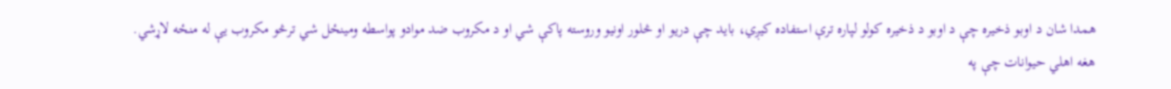همدا شان د اوبو ذخیره چې د اوبو د ذخیره کولو لپاره ترې استفاده کیږي، باید چې دریو او څلور اونیو وروسته پاکې شي او د مکروب ضد موادو پواسطه ومینځل شي ترڅو مکروب یې له منځه لاړشي.
هغه اهلي حیوانات چې په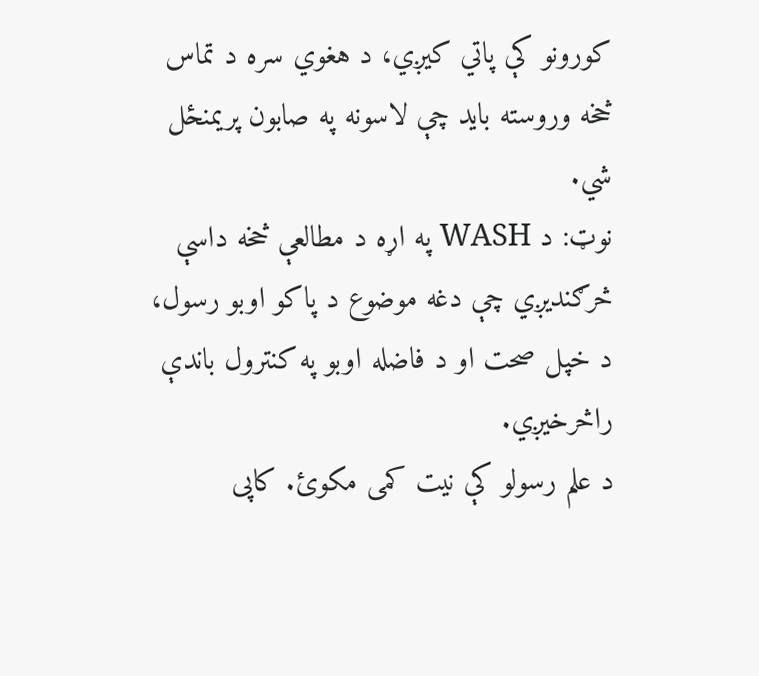کورونو کې پاتي کیږي، د هغوي سره د تماس څخه وروسته باید چې لاسونه په صابون پریمنځل شي.
نوټ: د WASH په اړه د مطالعې څخه داسې څرګندیږي چې دغه موضوع د پاکو اوبو رسول، د خپل صحت او د فاضله اوبو په کنترول باندې راڅرخيږي.
د علم رسولو کې نیت کمی مکوئ. کاپی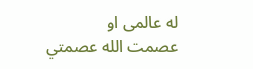له عالمی او
عصمت الله عصمتي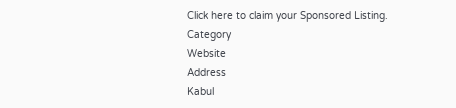Click here to claim your Sponsored Listing.
Category
Website
Address
Kabul